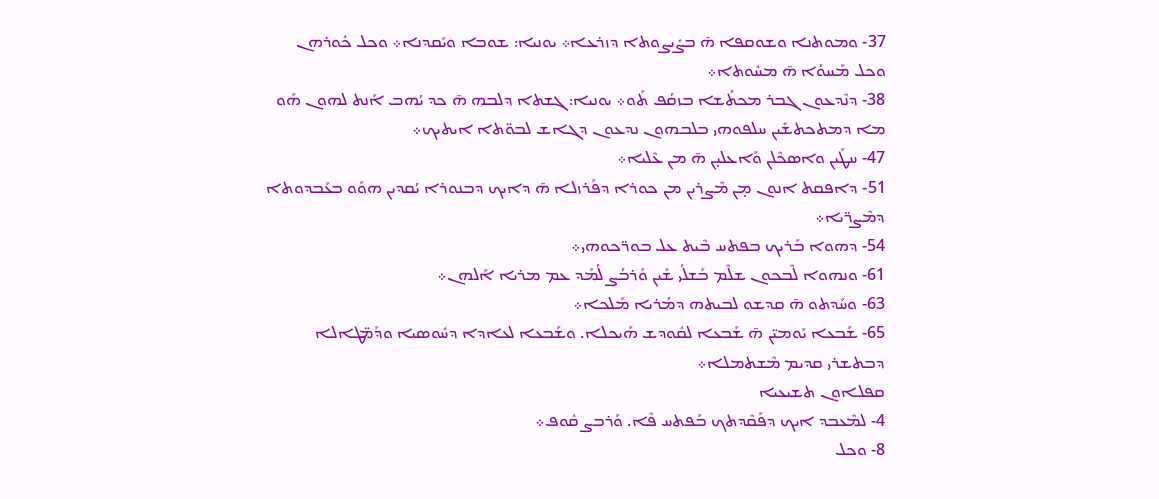37- ܘܡܘܬܢܐ ܘܫܘܩܦܐ ܗ̄ ܒܨܺܝܨܘܬܐ ܕܙܪܥܐ܀ ܝܘܢܝܐ: ܫܘܒܐ ܘܝܰܩܕܢܐ܀ ܘܟܠ ܟܽܘܪܗܢ ܘܟܠ ܡܰܚܘܳܐ ܗ̄ ܡܚܽܘܬܐ܀
38- ܕܢܶܕܥܘܢ ܓܒܪ ܡܟܬܳܫܐ ܒܙܩܳܦ ܬܰܘ܀ ܝܘܢܝܐ: ܓܫܬܐ ܕܠܒܗ ܗ̄ ܟܕ ܝܳܗܒ ܐܰܢܬ ܠܗܘܢ ܗܰܘ ܡܐ ܕܡܬܟܬܫܺܝܢ ܚܠܦܘܗܝ ܒܠܒܗܘܢ ܢܕܥܘܢ ܕܓܐܫ ܠܒܘ̈ܬܐ ܐܝܬܝܟ܀
47- ܚܛܰܝܢ ܘܐܣܟܶܠܢ ܘܰܐܥܠܝ̣ܢ ܗ̄ ܡܢ ܥܶܠܝܐ܀
51- ܕܐܦܩܬ ܐܢܘܢ ܡ̣ܢ ܡܶܨܪܝܢ ܡܢ ܟܘܪܐ ܕܦܰܪܙܠܐ ܗ̄ ܕܐܝܟ ܕܒܢܘܪܐ ܝܳܩܕܝܢ ܗܘܰܘ ܒܥܰܒܕܘܬܐ ܕܡܶܨܪ̈ܝܐ܀
54- ܕܗܘܐ ܒܰܪܝܟ ܒܦܬܚ ܒܶܝܬ ܥܠ ܒܘܪ̈ܟܘܗܝ܀
61- ܘܢܗܘܐ ܠܶܒܟܘܢ ܫܠܶܡ ܒܰܫܠܳܝ ܫܺܝܢ ܘܰܪܒܳܨ ܠܳܡܰܕ ܥܡ ܡܪܝܐ ܐܰܠܗܢ܀
63- ܘܚܰܕܬܘ ܗ̄ ܩܕܫܘ ܠܒܝܬܗ ܕܡܳܪܝܐ ܡܰܠܟܐ܀
65- ܫܰܒܥܐ ܝܰܘܡܝ̈ܢ ܗ̄ ܫܰܒܥܐ ܠܩܽܘܕܫ ܗܰܝܟܠܐ. ܘܫܰܒܥܐ ܠܥܐܕܐ ܕܚܽܘܣܝܐ ܘܕܰܡ̈ܛܐܠܐ ܕܒܬܫܪܝ ܩܕܝܡ ܡܶܫܬܡܠܐ܀
ܩܦܠܐܘܢ ܬܫܝܥܝܐ
4- ܠܡܶܥܒܕ ܐܝܟ ܕܦܰܩܶܕܬܟ ܒܰܦܬܚ ܦܶܐ. ܘܰܪܒܨ ܩܽܘܦ܀
8- ܘܟܠ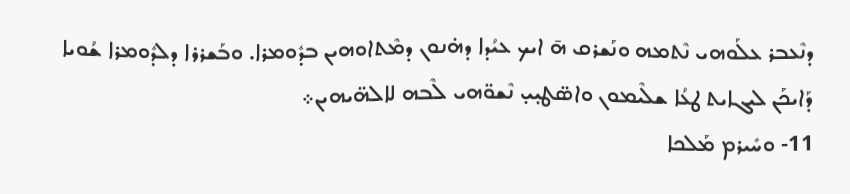ܕܢܶܥܒܪ ܥܠܰܘܗܝ ܢܶܬܡܗ ܘܢܰܫܪܩ ܗ̄ ܐܝܟ ܥܝܳܕܐ ܕܗ̇ܢܘܢ ܕܡܶܬܐܘܗܝܢ ܒܕܽܘܡܪܐ. ܘܒܰܫܪܪܐ ܕܠܕܽܘܡܪܐ ܫܳܘܝܐ ܕܰܐܝܟܰܢ ܠܝܓܐܝܬ ܛܥܳܐ ܫܠܶܝܡܘܢ ܘܐܣ̈ܛܝ̣ܝ̣ ܢܶܫܘ̈ܗܝ ܠܶܒܗ ܠܐܠܗ̈ܝܗܝܢ܀
11- ܘܚܺܝܪܡ ܡܰܠܟܐ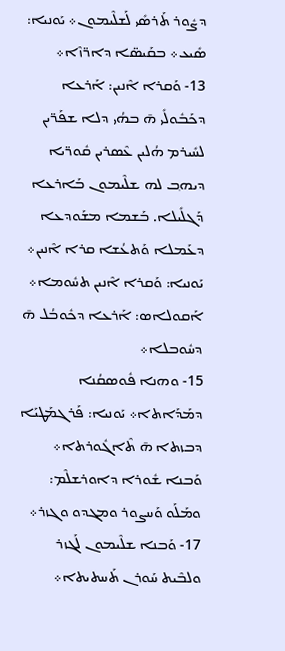ܕܨܽܘܪ ܬܰܪܣܺܝ ܠܰܫܠܶܝܡܘܢ܀ ܝܰܘܢܝܐ: ܣܺܝܥ܀ ܒܩܰܝܣ̈ܐ ܕܐܪ̈ܙܶܐ܀
13- ܘܰܩܪܐ ܐܶܢܝܢ: ܐܰܪܥܐ ܕܟܰܒܽܘܠܺܝ ܗ̄ ܒܗܳܝ ܕܠܐ ܫܦܰܪ̈ܝܢ ܠܚܺܝܪܡ ܗܳܠܝܢ ܥܶܣܪܝܢ ܩܽܘܪ̈ܝܐ ܕܝܗ݂ܒ ܠܗ ܫܠܶܝܡܘܢ ܒܰܐܪܥܐ ܕܰܓܠܺܝܠܐ. ܒܰܫܡܐ ܡܫܰܘܕܥܐ ܕܥܰܡܠܐ ܘܰܬܥܳܫܐ ܩܪܐ ܐܶܢܝܢ܀ ܝܰܘܢܝܐ: ܘܰܩܪܐ ܐܶܢܝܢ ܬܚܽܘܡܐ܀ ܐܰܩܘܠܐܣ: ܐܰܪܥܐ ܕܟܽܘܒܳܠ ܗ̄ ܕܚܽܘܒܠܐ܀
15- ܘܗܢܐ ܦܽܘܣܩܳܢܐ ܕܡܰܕܰܐܬܐ܀ ܝܰܘܢܝܐ: ܦܰܪܓܡܰܛܝܰܐ ܕܒܙܬܐ ܗ̄ ܬܶܐܓܽܘܪܬܐ܀ ܘܰܒܢܐ ܫܽܘܪܐ ܕܐܘܪܫܠܶܡ: ܘܡܰܠܰܘ ܘܰܚܨܘܪ ܘܡܓܕܘ ܘܓܙܪ܀
17- ܘܰܒܢܐ ܫܠܶܝܡܘܢ ܠܰܓܙܪ ܘܠܒܶܝܬ ܚܰܘܪܢ ܬܰܚܬܝܬܐ܀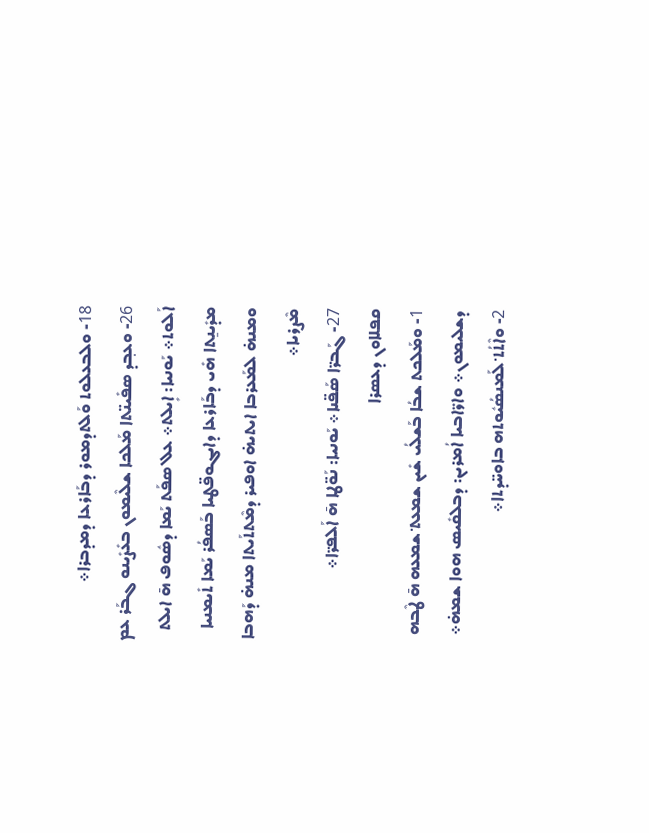18- ܘܠܒܥܠܘܬ ܘܰܠܬܕܡܘܪ ܕܒܰܐܪܥܐ ܕܡܕܒܪܐ܀
26- ܘܥܒ݂ܕ ܣܦܺܝܢ̈ܬܐ ܡܰܠܟܐ ܫܠܶܝܡܘܢ ܒܥܺܨܺܝܢܘ ܓܒܰܪ ܥܡ ܐܰܠܘܬ܀ ܝܰܘܢܝܐ: ܐܻܝܠܬ܀ ܥܠ ܣܦܰܬ ܝܰܡܐ ܕܣܽܘܦ ܗ̄ ܐܝܠܬ ܡܕܺܝܢ̱ܬܐ ܗܺܝ ܕܒܰܐܪܥܐ ܕܐܝܓܘܦ̈ܛܝܐ ܒܰܣܦܳܪ ܝܰܡܐ ܬܺܝܡܢܝܐ ܘܡܢܗ̇ ܠܡܰܥܪܒܐ ܐܝܬܝܗ̇ ܐܘܦܝܪ ܕܡܶܬܬܰܝܬܐ ܡܢܗ̇ ܕܰܗܒܐ ܡܶܨܪܝܐ܀
27- ܓܰܒܪ̈ܐ ܣܰܦ̈ܢܐ܀ ܝܰܘܢܝܐ: ܢܰܘ̈ܛܐ ܗ̄ ܐܰܠܦܪ̈ܐ܀
ܩܦܠܐܘܢ ܕܥܣܪܐ
1- ܘܡܰܠܟܬ ܫܒܳܐ ܒܰܫܠܳܝ ܫܺܝܢ ܫܡܥܬ݀ ܫܡܥܗ ܗ̄ ܛܶܒܗ ܕܫܠܝܡܘܢ܀ ܘܐܪ̈ܐܒܝܐ ܐܳܡܪܝܢ: ܕܒܠܩܺܝܣ ܗܘܐ ܫܡܗ̇܀
2- ܘܐܶܬܳܬ݀ ܠܰܡܢܣܳܝܽܘܬܗ ܒܐܘܚ̈ܕܬܐ܀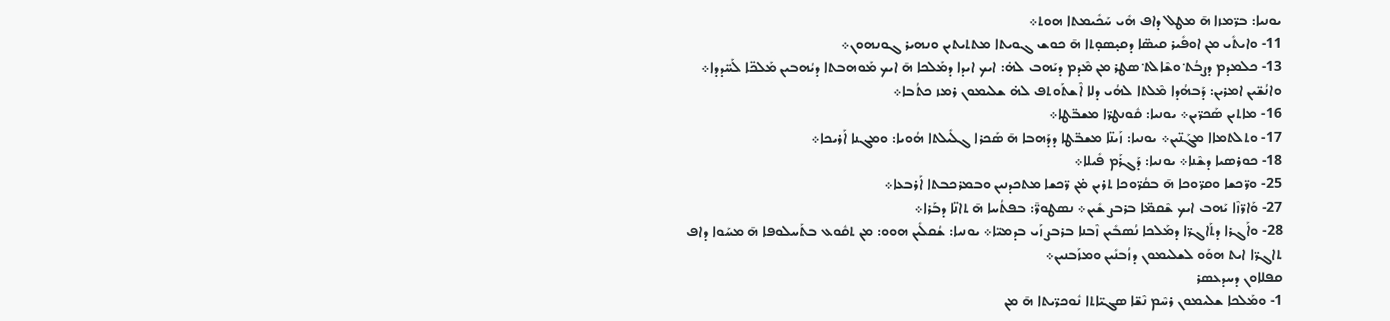ܝܘܢܝܐ: ܒܪ̈ܡܙܐ ܗ̄ ܡܛܠ ܕܐܦ ܗܺܝ ܚܰܟܺܝܡܬܐ ܗܘܬ܀
11- ܘܐܝܬܺܝ ܡܢ ܐܘܦܺܝܪ ܩܝܣ̈ܐ ܕܩܝ̣ܣܘ̣ܬܐ ܗ̄ ܟܘܫ ܓܘܝܬܐ ܡܬܬܝܬܝܢ ܘܢܗܝܪ ܓܘܢܗܘܢ܀
13- ܟܠܡܕܡ ܕܨܒܳܬ݀ ܘܫܶܐܠܬ݀ ܣܛܪ ܡܢ ܡܶܕܡ ܕܝܰܗܒ ܠܗ̇: ܐܝܟ ܐܝܕܐ ܕܡܰܠܟܐ ܗ̄ ܐܝܟ ܡܰܘܗܒܬܐ ܕܝܳܗܒܝܢ ܡܰܠܟ̈ܐ ܠܰܚ̈ܕܕܐ܀ ܘܐܢܳܫ̈ܝܢ ܐܡܪܝܢ: ܕܰܒܗܳܕܐ ܡܶܠܬܐ ܠܗܳܝ ܕܠܐ ܐܶܫܬܰܘܬܦ ܠܗ̇ ܫܠܝܡܘܢ ܪܡܙ ܟܬܳܒܐ܀
16- ܡܐܬܝܢ ܣܰܟܪ̈ܝܢ܀ ܝܘܢܝܐ: ܩܽܘܢܛܪ̈ܐ ܡܫܒ̈ܛܐ܀
17- ܘܬܠܬܡܐܐ ܡܓܰܢ̈ܝܢ܀ ܝܘܢܝܐ: ܙܰܝܢ̈ܐ ܡܫܒ̈ܛܐ ܕܕܰܗܒܐ ܗ̄ ܣܰܟܪܐ ܓܠܺܝܠܬܐ ܗܳܘܝܐ: ܘܡܓܢܐ ܐܰܪܝܟܐ܀
18- ܟܘܪܣܝܐ ܕܫܶܢܐ܀ ܝܘܢܝܐ: ܕܰܓܪܰܡ ܦܺܝܠܐ܀
25- ܘܪ̈ܟܫܐ ܘܩܪ̈ܘܟܐ ܗ̄ ܒܩܳܪ̈ܘܟܐ ܬܪܝܢ ܡ̇ܢ ܪ̈ܟܫܐ ܡܬܟܕܢܝܢ ܘܒܡܪܟܒܬܐ ܐܰܪܒܥܐ܀
27- ܘܰܐܪ̈ܙܶܐ ܝܰܗܒ ܐܝܟ ܫܶܩܡ̈ܐ ܒܪܒܨ ܫܺܝܢ܀ ܢܣܛܘܪ̈̄: ܒܦܬܳܚܐ ܗ̄ ܬܐܢ̈ܐ ܕܒܰܪܐ܀
28- ܘܐܰܓܪܐ ܕܬܰܐܓܪ̈ܐ ܕܡܰܠܟܐ ܢܳܣܒܺܝܢ ܙܶܒܢܐ ܒܪܒܨ ܙܰܝ ܒܕܡܝ̈ܐ܀ ܝܘܢܝܐ: ܫܳܩܠܺܝܢ ܗܘܘ: ܡܢ ܬܩܽܘܥ ܒܬܰܚܠܘܦܐ ܗ̄ ܡܚܰܘܐ ܕܐܦ ܬܐܓܪ̈ܐ ܐܝܬ ܗܘܰܘ ܠܫܠܝܡܘܢ ܕܙܳܒܢܺܝܢ ܘܡܙܰܒܢܝܢ܀
ܩܦܠܐܘܢ ܕܚܕܥܣܪ
1- ܘܡܰܠܟܐ ܫܠܝܡܘܢ ܪܚܶܡ ܢܶܫ̈ܐ ܣܓܝ̈ܐܬܐ ܢܽܘܟܪ̈ܝܬܐ ܗ̄ ܡܢ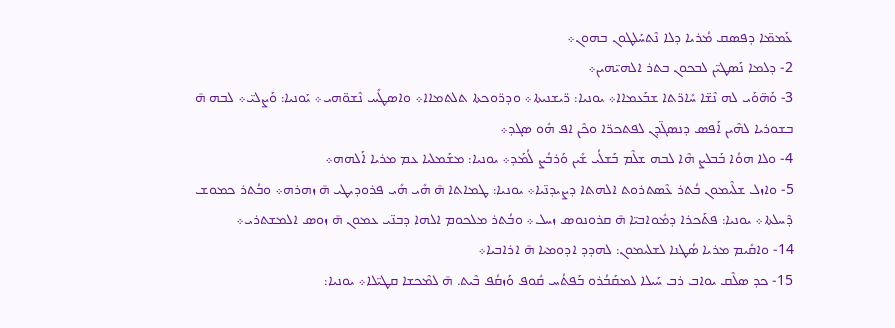ܥܰܡܡ̈ܐ ܕܦܣܩ ܡܳܪܝܐ ܕܠܐ ܢܶܬܚܰܠܛܘܢ ܒܗܘܢ܀
2- ܕܠܡܐ ܢܰܣܛܝ̈ܢ ܠܒܟܘܢ ܒܬܪ ܐܠܗܝ̈ܗܝܢ܀
3- ܘܰܗ̈ܘܰܝ ܠܗ ܢܶܫ̈ܐ ܚܺܐܪ̈ܬܐ ܫܒܰܥܡܐܐ܀ ܝܘܢܝܐ: ܪ̈ܝܫܢܝܬܐ܀ ܘܕܪ̈ܘܟܬܐ ܬܠܬܡܐܐ܀ ܘܐܣܛܺܝܝ ܢܶܫܘ̈ܗܝ܀ ܝܰܘܢܝܐ: ܘܰܨܠܝ̈܀ ܠܒܗ ܗ̄ ܒܫܘܪܝܐ ܠܗܶܝܢ ܐܰܦܣ ܕܢܣܓ̈ܕܢ ܠܦܬܟܪ̈ܐ ܘܟܶܢ ܐܦ ܗܽܘ ܣܓܕ܀
4- ܘܠܐ ܗܘܳܐ ܒܰܒܠܨ ܗܶܐ ܠܒܗ ܫܠܶܡ ܒܰܫܠܳܝ ܫܺܝܢ ܘܰܪܒܳܨ ܠܳܡܰܕ܀ ܝܘܢܝܐ: ܡܫܰܡܠܝܐ ܥܡ ܡܪܝܐ ܐܰܠܗܗ܀
5- ܘܐܙܠ ܫܠܶܝܡܘܢ ܒܳܬܪ ܥܶܣܬܪܘܬ ܐܠܗܬܐ ܕܨܝܕܢ̈ܝܐ܀ ܝܘܢܝܐ: ܛܡܐܬܐ ܗ̄ ܗܺܝ ܗܺܝ ܦܪܘܕܝܛܝ ܗ̄ ܙܗܪܗ܀ ܘܒܳܬܪ ܟܡܘܫ ܕܶܚܠܬܐ܀ ܝܘܢܝܐ: ܦܬܰܟܪܐ ܕܡܽܘܐܒܝ̈ܐ ܗ̄ ܩܪܘܢܘܣ ܙܚܠ܀ ܘܒܳܬܪ ܡܠܟܘܡ ܐܠܗܐ ܕܒܢ̈ܝ ܥܡܘܢ ܗ̄ ܙܘܣ ܐܠܡܫܬܪܝ܀
14- ܘܐܩܺܝܡ ܡܪܝܐ ܣܳܛܢܐ ܠܫܠܝܡܘܢ: ܠܗܕܕ ܐܕܘܡܝܐ ܗ̄ ܐܪܐܒܝܐ܀
15- ܟܕ ܣܠܶܩ ܝܘܐܒ ܪܒ ܚܰܝܠܐ ܠܡܩܰܒܳܪܘ ܒܰܦܬܳܚ ܩܽܘܦ ܘܰܙܩܳܦ ܒܶܝܬ. ܗ̄ ܠܡܶܟܫܐ ܩܛܝ̈ܠܐ܀ ܝܘܢܝܐ: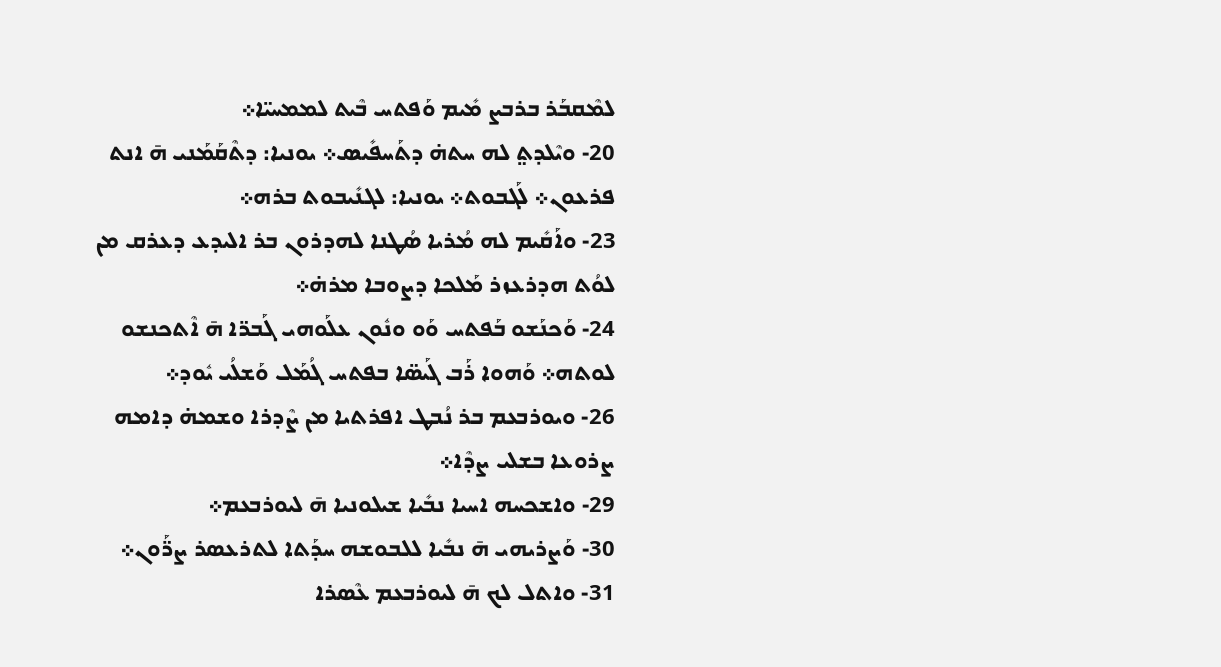ܠܡܶܩܒܰܪ ܒܪܒܨ ܡܺܝܡ ܘܰܦܬܚ ܒܶܝܬ ܠܡܡܚܝ̈ܐ܀
20- ܘܝܶܠܕܬ݀ ܠܗ ܚܬܗ̇ ܕܬܰܚܦܺܝܣ܀ ܝܘܢܝܐ: ܕܬܶܩܰܡܰܢܝ ܗ̄ ܐܢܬ ܦܪܥܘܢ܀ ܠܰܓܒܘܬ܀ ܝܘܢܝܐ: ܠܓܢܺܝܒܘܬ ܒܪܗ܀
23- ܘܐܰܩܺܝܡ ܠܗ ܡܳܪܝܐ ܣܳܛܢܐ ܠܗܕܪܘܢ ܒܪ ܐܠܝܕܥ ܕܥܪܩ ܡܢ ܠܘܳܬ ܗܕܪܥܙܪ ܡܰܠܟܐ ܕܨܘܒܐ ܡܪܗ̇܀
24- ܘܰܟܢܰܫܘ ܒܰܦܬܚ ܘܰܘ ܘܢܽܘܢ ܥܠܰܘܗܝ ܓܰܒܪ̈ܐ ܗ̄ ܐܶܬܟܢܫܘ ܠܘܬܗ܀ ܘܰܗܘܐ ܪܰܒ ܓܰܝܣ̈ܐ ܒܦܬܚ ܓܳܡܰܠ ܘܰܫܠܳܝ ܝܽܘܕ܀
26- ܘܝܘܪܒܥܡ ܒܪ ܢܳܒܛ ܐܦܪܬܝܐ ܡܢ ܨܶܕܪܐ ܘܫܡܗ̇ ܕܐܡܗ ܨܪܘܥܐ ܒܫܠܝ ܨܕܶܐ܀
29- ܘܐܫܟܚܗ ܐܚܝܐ ܢܒܺܝܐ ܫܝܠܘܢܝܐ ܗ̄ ܠܝܘܪܒܥܡ܀
30- ܘܰܨܪܝܗܝ ܗ̄ ܢܒܺܝܐ ܠܠܒܘܫܗ ܚܕܰܬܐ ܠܬܪܥܣܪ ܨܪ̈ܰܘܢ܀
31- ܘܐܬܠ ܠܟ ܗ̄ ܠܝܘܪܒܥܡ ܥܶܣܪܐ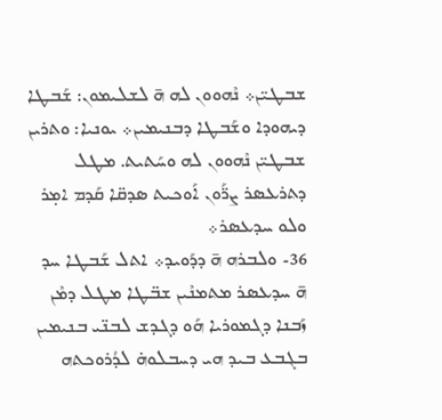ܫܒܛܝ̈ܢ܀ ܢܶܗܘܘܢ ܠܗ ܗ̄ ܠܫܠܝܡܘܢ: ܫܰܒܛܐ ܕܝܗܘܕܐ ܘܫܰܒܛܐ ܕܒܢܝܡܝܢ܀ ܝܘܢܝܐ: ܘܬܪܝܢ ܫܒܛܝ̈ܢ ܢܶܗܘܘܢ ܠܗ ܘܚܰܬܝܬ. ܡܛܠ ܕܬܪܥܣܪ ܨܪ̈ܰܘܢ ܐܰܘܟܝܬ ܣܕܩ̈ܐ ܩܰܕܡ ܐܡ̣ܪ ܘܠܘ ܚܕܥܣܪ܀
36- ܘܠܒܪܗ ܗ̄ ܕܕܰܘܝܕ܀ ܐܬܠ ܫܰܒܛܐ ܚܕ ܗ̄ ܚܕܥܣܪ ܡܬܡܢܶܝܢ ܫܒ̈ܛܐ ܡܛܠ ܕܡܶܢ ܙܰܒܢܐ ܕܓܡܘܪܝܐ ܗܰܘ ܕܓܕܫ ܠܒܢ̈ܝ ܒܢܝܡܝܢ ܒܓܒܥ ܒܝܕ ܗܝ ܕܚܒܠܘܗ̇ ܠܕܳܪܘܟܬܗ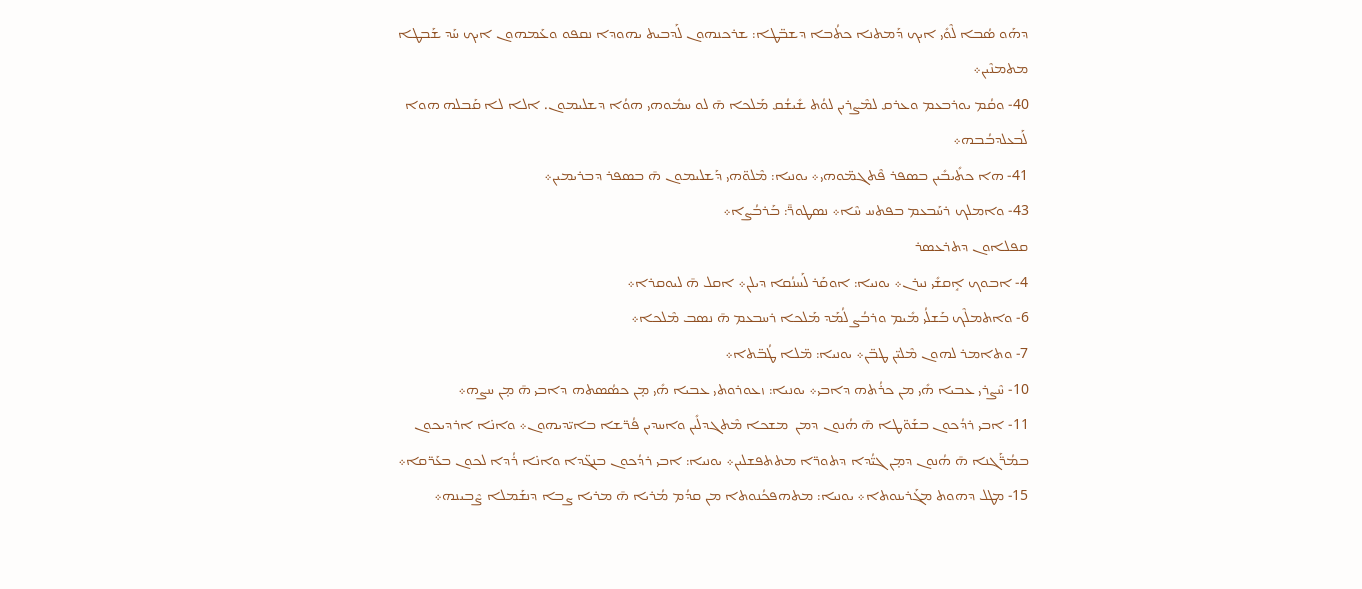ܕܗܰܘ ܣܳܒܐ ܠܶܘܺܝ ܐܝܟ ܕܰܡܬܢܐ ܟܬܳܒܐ ܕܫܒ̈ܛܐ: ܫܪܟܢܗܘܢ ܠܰܕܒܝܬ ܝܗܘܕܐ ܢܩܦܘ ܘܥܰܡܗܘܢ ܐܝܟ ܚܰܕ ܫܰܒܛܐ ܡܬܡܢܶܝܢ܀
40- ܘܩܳܡ ܝܘܪܒܥܡ ܘܥܪܩ ܠܡܶܨܪܝܢ ܠܘܳܬ ܫܺܝܫܳܩ ܡܰܠܟܐ ܗ̄ ܠܘ ܚܡܽܘܗܝ ܗܘܳܐ ܕܫܠܝܡܘܢ. ܐܠܐ ܠܐ ܩܰܒܠܗ ܗܘܐ ܠܰܒܥܠܕܒܳܒܗ܀
41- ܗܐ ܟܬܺܝܒܺܝܢ ܒܣܦܪ ܦܶܬܓܡ̈ܘܗܝ܀ ܝܘܢܝܐ: ܡܶܠܘ̈ܗܝ ܕܰܫܠܝܡܘܢ ܗ̄ ܒܣܦܪ ܕܒܪܝܡܝܢ܀
43- ܘܐܡܠܟ ܪܚܰܒܥܡ ܒܦܬܚ ܚܶܐ܀ ܢܣܛܘܪ̈̄: ܒܰܪܒܳܨܐ܀
ܩܦܠܐܘܢ ܕܬܪܥܣܪ
4- ܐܒܘܟ ܐܱܩܫܺܝ ܢܝܪܢ܀ ܝܘܢܝܐ: ܐܘܩܰܪ ܠܰܚܢܳܩܐ ܕܝܠܢ܀ ܐܩܠ ܗ̄ ܠܝܘܩܪܐ܀
6- ܘܐܬܡܠܶܟ ܒܰܫܠܳܝ ܡܺܝܡ ܘܪܒܳܨ ܠܳܡܰܕ ܡܰܠܟܐ ܪܚܒܥܡ ܗ̄ ܢܣܒ ܡܶܠܟܐ܀
7- ܘܬܐܡܪ ܠܗܘܢ ܡܶܠܝ̈ܢ ܛܒ̈ܢ܀ ܝܘܢܝܐ: ܡ̈ܠܐ ܛܳܒ̈ܬܐ܀
10- ܚܶܨܪܝ ܥܒܝܐ ܗܺܝ ܡܢ ܟܪܳܬܗ ܕܐܒܝ܀ ܝܘܢܝܐ: ܙܥܘܪܘܬܝ ܥܒܝܐ ܗܺܝ ܡ̣ܢ ܟܣܳܣܬܗ ܕܐܒܝ ܗ̄ ܡ̣ܢ ܚܨܗ܀
11- ܐܒܝ ܪܕܳܟܘܢ ܒܫܰܘ̈ܛܐ ܗ̄ ܗܳܢܘܢ ܕܡܢ  ܡܫܟܐ ܡܶܬܓܕܠܺܝܢ ܘܐܚܕܝܢ ܦܳܪ̈ܫܐ ܒܐܝ̈ܕܝܗܘܢ܀ ܘܐܢ̇ܐ ܐܪܕܝܟܘܢ ܒܡܳܪ̈ܰܓܢܐ ܗ̄ ܗܳܢܘܢ ܕܡ̣ܢ ܓܝ̈ܳܕܐ ܕܬܘܪ̈ܐ ܡܬܬܦܫܠܝܢ܀ ܝܘܢܝܐ: ܐܒܝ ܪܕܳܟܘܢ ܒܢܓ̈ܕܐ ܘܐܢ̇ܐ ܪܳܕܐ ܠܟܘܢ ܒܥܰܪ̈ܩܐ܀
15- ܡܛܠ ܕܗܘܬ ܡܓܰܪܝܢܘܬܐ܀ ܝܘܢܝܐ: ܡܬܗܦܟܳܢܘܬܐ ܡܢ ܩܕܳܡ ܡܳܪܝܐ ܗ̄ ܡܪܝܐ ܨܒܐ ܕܢܫܰܡܠܐ ܨܶܒܝܢܗ܀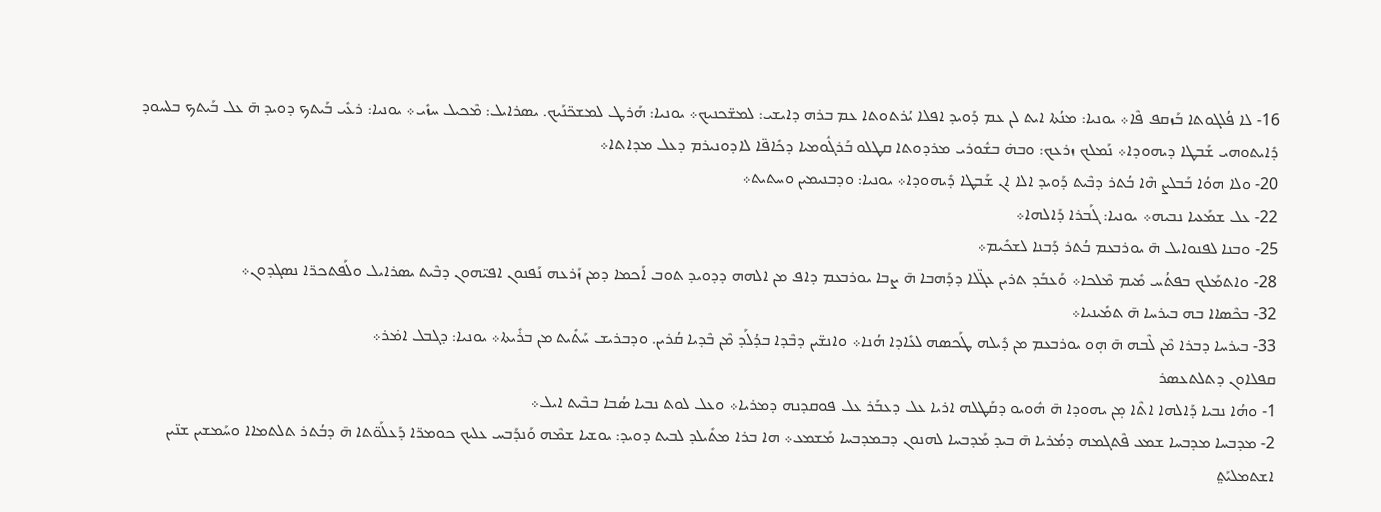16- ܠܐ ܦܳܠܓܘܬܐ ܒܰܙܩܦ ܦܶܐ܀ ܝܘܢܝܐ: ܡܢܳܬܐ ܐܝܬ ܠܢ ܥܡ ܕܰܘܝܕ ܐܦܠܐ ܝܳܪܬܘܬܐ ܥܡ ܒܪܗ ܕܐܝܫܝ: ܠܡܫ̈ܟܢܝܟ܀ ܝܘܢܝܐ: ܗܰܪܛ ܠܡܫܟ̈ܢܰܝܟ. ܝܣܪܐܝܠ: ܡܶܟܝܠ ܚܙܺܝ܀ ܝܘܢܝܐ: ܪܥܺܝ ܒܰܝܬܟ ܕܘܝܕ ܗ̄ ܥܠ ܒܰܝܬܟ ܒܠܚܘܕ ܕܺܐܝܬܘܗܝ ܫܰܒܛܐ ܕܝܗܘܕܐ܀ ܢܰܡܠܟ ܙܪܥܟ: ܘܒܗ̇ ܒܫܽܘܪܝ ܡܪܕܘܬܐ ܩܛܠܘ ܒܰܪܓܽܘܡܝܐ ܕܟܺܐܦ̈ܐ ܠܐܕܘܢܝܪܡ ܕܥܠ ܡܕܐܬܐ܀
20- ܘܠܐ ܗܘܳܐ ܒܰܒܠܨ ܗܶܐ ܒܳܬܪ ܕܒܶܝܬ ܕܰܘܝܕ ܐܠܐ ܐܢ ܫܰܒܛܐ ܕܺܝܗܘܕܐ܀ ܝܘܢܝܐ: ܘܕܒܢܝܡܝܢ ܘܚܬܝܬ܀
22- ܥܠ ܫܡܰܥܝܐ ܢܒܝܗ܀ ܝܘܢܝܐ: ܓܰܒܪܐ ܕܰܐܠܗܐ܀
25- ܘܒܢܐ ܠܦܢܘܐܝܠ ܗ̄ ܝܘܪܒܥܡ ܒܳܬܪ ܕܰܒܢܐ ܠܫܟܺܝܡ܀
28- ܘܐܬܡܰܠܟ ܒܦܬܳܚ ܡܺܝܡ ܡܶܠܟܐ܀ ܘܰܥܒܰܕ ܬܪܝܢ ܥܓ̈ܠܐ ܕܕܰܗܒܐ ܗ̄ ܨܒܐ ܝܘܪܒܥܡ ܕܐܦ ܡܢ ܐܠܗܗ ܕܕܘܝܕ ܬܘܒ ܐܰܟܡܐ ܕܡܢ ܙܰܪܥܗ ܢܰܦܢܘܢ ܐܦܝ̈ܗܘܢ ܕܒܶܝܬ ܝܣܪܐܝܠ ܘܠܰܦܬܟܪ̈ܐ ܢܣܓܕܘܢ܀
32- ܒܟܶܣܐܐ ܒܗ ܒܝܪܚܐ ܗ̄ ܬܡܺܝܢܝܐ܀
33- ܒܝܪܚܐ ܕܒܪܐ ܡܶܢ ܠܶܒܗ ܗ̄ ܗ̣ܘ ܝܘܪܒܥܡ ܡܢ ܕܺܝܠܗ ܛܰܟܣܗ ܠܥܺܐܕܐ ܗܳܢܐ܀ ܘܐܢܫ̈ܝܢ ܕܒܶܕܐ ܒܕܳܠܰܕ ܡܶܢ ܒܶܕܝܐ ܩܳܪܝܢ. ܘܕܒܪܝܫ ܚܰܬܺܝܬ ܡܢ ܒܪܺܝܬܐ܀ ܝܘܢܝܐ: ܕܓܒܠ ܐܡ̇ܪ܀
ܩܦܠܐܘܢ ܕܬܠܬܥܣܪ
1- ܘܗܳܐ ܢܒܝܐ ܕܰܐܠܗܐ ܐܬܶܐ ܡ̣ܢ ܝܗܘܕܐ ܗ̄ ܗܽܘܝܘ ܕܩܰܛܠܗ ܐܪܝܐ ܥܠ ܕܥܒܰܪ ܥܠ ܦܘܩܕܢܗ ܕܡܪܝܐ܀ ܘܥܠ ܠܘܬ ܢܒܝܐ ܣܳܒܐ ܒܒܶܝܬ ܐܝܠ܀
2- ܡܕܒܚܐ ܡܕܒܚܐ ܫܡܥ ܦܶܬܓܡܗ ܕܡܳܪܝܐ ܗ̄ ܒܝܕ ܡܰܕܒܚܐ ܠܗܢܘܢ ܕܒܡܕܒܚܐ ܡܰܫܡܥ܀ ܗܐ ܒܪܐ ܡܬܺܝܠܕ ܠܒܝܬ ܕܘܝܕ: ܝܘܫܝܐ ܫܡܶܗ ܘܰܢܕܰܒܚ ܥܠܝܟ ܟܘܡܪ̈ܐ ܕܰܥܠܰܘ̈ܬܐ ܗ̄ ܕܒܳܬܪ ܬܠܬܡܐܐ ܘܚܰܡܫܝܢ ܫܢ̈ܝܢ ܐܫܬܡܠܝܰܬ݀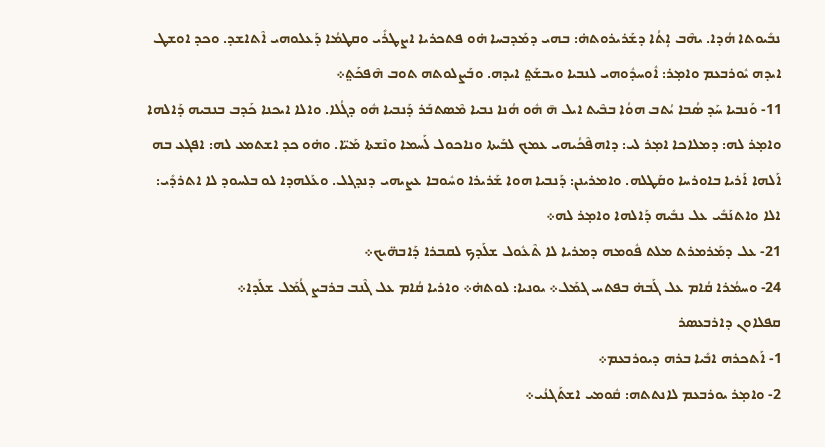ܢܒܺܝܘܬܐ ܗܳܕܐ. ܝܗܶܒ ܐܴܬܳܐ ܕܫܰܪܝܪܘܬܗ̇: ܒܗܝ ܕܡܰܕܒܚܐ ܗ̇ܘ ܦܬܟܪܝܐ ܐܨܛܪܺܝ ܘܩܛܡܳܐ ܕܰܥܠܘܗܝ ܐܶܬܐܫܕ. ܘܟܕ ܐܘܫܛ ܐܝܕܗ ܝܽܘܪܒܥܡ ܘܐܡ̣ܪ: ܐܽܘܚܕܽܘܗܝ ܠܢܒܝܐ ܘܝܒܫܰܬ݀ ܐܝܕܗ. ܘܒܰܨܠܘܬܗ ܬܘܒ ܗܶܦܟܰܬ݀܀
11- ܘܰܢܒܝܐ ܚܰܕ ܣܳܒܐ ܝܳܬܒ ܗܘܳܐ ܒܒܶܝܬ ܐܝܠ ܗ̄ ܗܽܘ ܗܳܢܐ ܢܒܝܐ ܡܶܣܬܒܰܪ ܕܰܢܒܝܐ ܗܽܘ ܕܓܳܠܐ. ܘܐܠܐ ܐܝܟܢܐ ܟܰܕܒ ܒܢܒܝܗ ܕܰܐܠܗܐ ܘܐܡ̣ܪ ܠܗ: ܕܡܠܐܟܐ ܐܡ̣ܪ ܠܝ: ܕܐܗܦܶܟܳܝܗܝ ܥܡܟ ܠܒܰܝܬܐ ܘܢܐܟܘܠ ܠܰܚܡܐ ܘܢܶܫܬܐ ܡܰܝ̈ܐ. ܘܗ̇ܘ ܟܕ ܐܫܬܡܥ ܠܗ: ܐܦܓܥ ܒܗ ܐܰܠܗܐ ܐܰܪܝܐ ܒܐܘܪܚܐ ܘܩܰܛܠܗ. ܘܐܡܪܝܢܢ: ܕܰܢܒܝܐ ܗܘܐ ܫܰܪܝܪܐ ܘܚܽܘܒܐ ܥܨܝܗܝ ܕܢܕܓܠ. ܘܥܰܠܗܕܐ ܠܘ ܒܠܚܘܕ ܠܐ ܐܬܪܕܺܝ: ܐܠܐ ܘܐܬܢܰܒܺܝ ܥܠ ܢܒܺܝܗ ܕܰܐܠܗܐ ܘܐܡ̣ܪ ܠܗ܀
21- ܥܠ ܕܡܰܪܡܪܬ ܡܠܬ ܦܽܘܡܗ ܕܡܪܝܐ ܠܐ ܬܶܥܽܘܠ ܫܠܰܕܟ ܠܩܒܪܐ ܕܰܐܒܗ̈ܝܟ܀
24- ܘܚܡܳܪܐ ܩܳܐܡ ܥܠ ܓܰܒܗ̇ ܒܦܬܚ ܓܡܰܠ܀ ܝܘܢܝܐ: ܠܘܬܗ̇܀ ܘܐܪܝܐ ܩܳܐܡ ܥܠ ܓܶܢܒ ܒܪܒܨ ܓܳܡܰܠ ܫܠܰܕܐ܀
ܩܦܠܐܘܢ ܕܐܪܒܥܣܪ
1- ܐܰܬܟܪܗ ܐܒܺܝܐ ܒܪܗ ܕܝܘܪܒܥܡ܀
2- ܘܐܡ̣ܪ ܝܘܪܒܥܡ ܠܐܢܬܬܗ: ܩܽܘܡܝ ܐܫܬܰܓܢܳܝ܀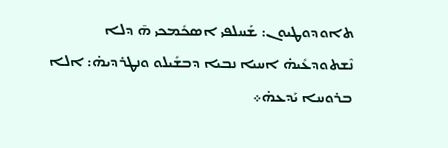ܬܐܘܕܘܛܝܘܢ: ܫܰܚܠܦܝ ܐܣܟܺܡܟܝ ܗ̄ ܕܠܐ ܢܶܫܬܘܕܥܺܝܗ̇ ܐܚܝܐ ܢܒܝܐ ܕܒܫܺܝܠܘ ܘܢܛܪܕܝܗ̇: ܐܠܐ ܒܪܘܚܐ ܝܰܕܥܗ̇܀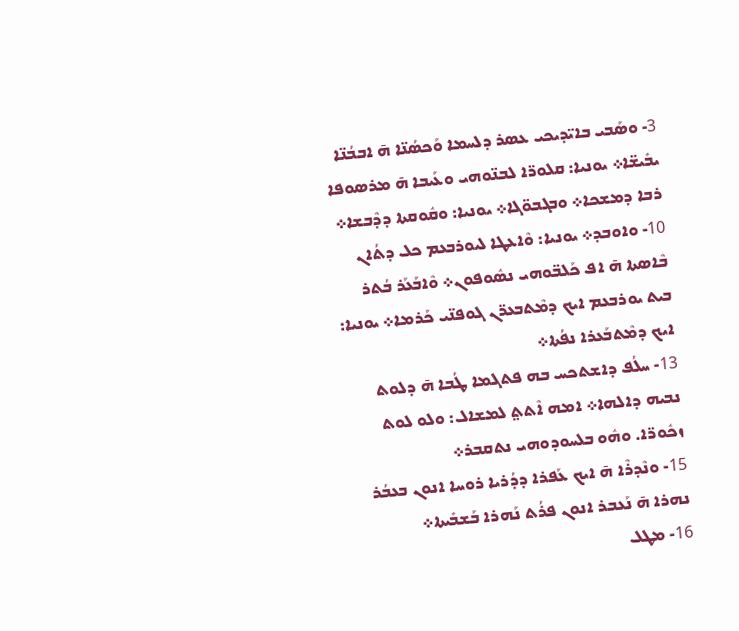3- ܘܣܰܒܝ ܒܐܝ̈ܕܝܟܝ ܥܣܪ ܕܠܚܡܐ ܘܰܟܣܳܢ̈ܐ ܗ̄ ܐܒܒܳܢ̈ܐ ܝܒܺܝܫ̈ܐ܀ ܝܘܢܝܐ: ܩܠܘܪ̈ܐ ܠܒܢ̈ܘܗܝ ܘܥܰܝܒܐ ܗ̄ ܡܪܣܘܦܐ ܪܒܐ ܕܡܫܟܐ܀ ܘܒܓܒܘ̈ܓܐ܀ ܝܘܢܝܐ: ܘܩܽܘܩܬܐ ܕܕܶܒܫܐ܀
10- ܘܐܘܒܕ܀ ܝܘܢܝܐ: ܘܶܐܥܛܐ ܠܝܘܪܒܥܡ ܟܠ ܕܬܳܐܢ ܒܶܐܣܬܐ ܗ̄ ܐܦ ܟܰܠܒ̈ܘܗܝ ܢܣܽܘܦܘܢ܀ ܘܶܐܒܰܥܰܪ ܒܳܬܪ ܒܝܬ ܝܘܪܒܥܡ ܐܝܟ ܕܡܶܬܒܥܪ̈ܢ ܓܘܦܢ̈ܝ ܟܰܪܡܐ܀ ܝܘܢܝܐ: ܐܝܟ ܕܡܶܬܒܰܥܪܐ ܢܦܳܬܐ܀
13- ܚܠܳܦ ܕܐܫܬܟܚ ܒܗ ܦܬܓܡܐ ܛܳܒܐ ܗ̄ ܕܠܘܬ ܢܒܝܗ ܕܐܠܗܐ܀ ܐܡܗ ܐܶܬܬ݀ ܠܡܫܐܠ: ܘܠܘ ܠܘܬ ܙܟܽܘܪ̈ܐ. ܘܗܽܘ ܒܠܚܘܕܘܗܝ ܢܬܩܒܪ܀
15- ܘܢܶܕܪܶܐ ܗ̄ ܐܝܟ ܥܰܦܪܐ ܕܕܳܪܝܐ ܪܘܚܐ ܐܢܘܢ ܒܥܒܳܪ ܢܗܪܐ ܗ̄ ܢܰܥܒܪ ܐܢܘܢ ܦܪܳܬ ܢܰܗܪܐ ܒܰܫܒܺܝܬܐ܀
16- ܡܛܠ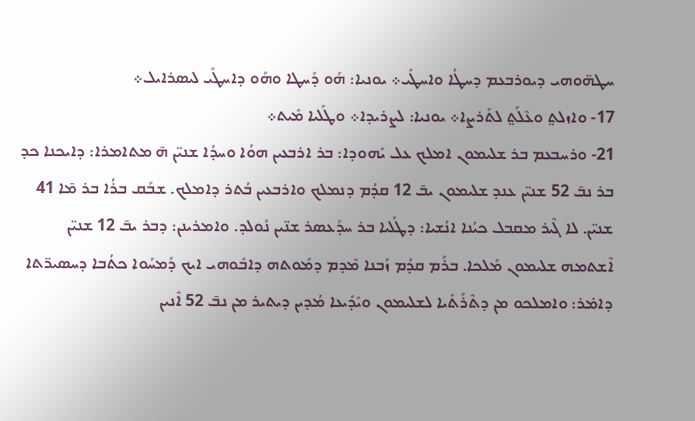ܚܛܗ̈ܘܗܝ ܕܝܘܪܒܥܡ ܕܚܛܳܐ ܘܐܚܛܺܝ܀ ܝܘܢܝܐ: ܗܰܘ ܕܰܚܛܐ ܘܗܰܘ ܕܐܚܛܺܝ ܠܝܣܪܐܝܠ܀
17- ܘܐܙܠܬ݀ ܘܥܶܠܰܬ݀ ܠܬܰܪܨܐ܀ ܝܘܢܝܐ: ܠܨܪܝܕܐ܀ ܘܛܰܠܝܐ ܡܺܝܬ܀
21- ܘܪܚܒܥܡ ܒܪ ܫܠܝܡܘܢ ܐܡܠܟ ܥܠ ܝܺܗܘܕܐ: ܒܪ ܐܪܒܥܝܢ ܗܘܳܐ ܘܚܕܳܐ ܫܢܝ̈ܢ ܗ̄ ܡܬܐܡܪܐ: ܕܐܝܟܢܐ ܟܕ ܒܪ ܢܒ̄ 52 ܫܢܝ̈ܢ ܥܢܕ ܫܠܝܡܘܢ ܝܒ̄ 12 ܩܕܳܡ ܕܢܡܠܟ ܘܐܪܒܥܝܢ ܒܳܬܪ ܕܐܡܠܟ. ܫܒܰܩ ܒܪܳܐ ܒܪ ܡ̄ܐ 41 ܫܢܝ̈ܢ. ܠܐ ܓܶܝܪ ܡܩܒܠ ܟܝܳܢܐ ܐܢܳܫܝܐ: ܕܛܰܠܝܐ ܒܪ ܚܕܰܥܣܪ ܫܢ̈ܝܢ ܢܰܘܠܕ. ܘܐܡܪܝܢܢ: ܕܒܪ ܝܒ̄ 12 ܫܢܝ̈ܢ ܐܶܫܬܡܗ ܫܠܝܡܘܢ ܡܰܠܟܐ. ܒܪܰܡ ܩܕܳܡ ܙܰܒܢܐ ܡܶܕܡ ܕܡܰܘܬܗ ܕܐܒܽܘܗܝ ܐܝܟ ܕܰܡܚܰܘܐ ܟܬܳܒܐ ܕܚܣܝܪ̈ܬܐ ܕܐܡ̇ܪ: ܘܐܡܠܟܘ ܡܢ ܕܬܶܪܰܬܺܝܐ ܠܫܠܝܡܘܢ ܘܝܺܕܺܝܥܐ ܡܳܕܝܢ ܕܝܬܝܪ ܡܢ ܢܒ̄ 52 ܐܶܢܝܢ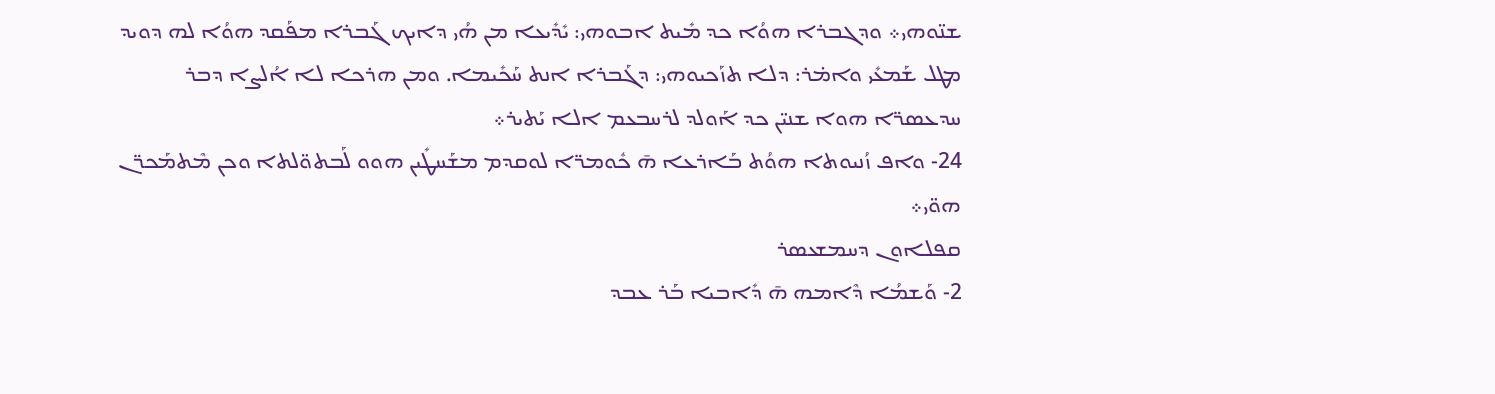ܫܢ̈ܘܗܝ܀ ܘܕܓܒܪܐ ܗܘܳܐ ܟܕ ܡܺܝܬ ܐܒܘܗܝ: ܝܺܕܺܝܥܐ ܡܢ ܗܳܝ ܕܐܝܟ ܓܰܒܪܐ ܡܦܰܩܕ ܗܘܳܐ ܠܗ ܕܘܝܕ ܡܛܠ ܫܰܡܥܺܝ ܘܐܡ̇ܪ: ܕܠܐ ܬܙܰܟܝܘܗܝ: ܕܓܰܒܪܐ ܐܢܬ ܚܰܟܺܝܡܐ. ܘܡܢ ܗܪܟܐ ܠܐ ܐܳܠܨܐ ܕܒܪ ܚܕܥܣܪ̈ܐ ܗܘܐ ܫܢܝ̈ܢ ܟܕ ܐܰܘܠܕ ܠܪܚܒܥܡ ܐܠܐ ܝܰܬܝܪ܀
24- ܘܐܦ ܙܳܢܝܘܬܐ ܗܘܳܬ ܒܰܐܪܥܐ ܗ̄ ܟܽܘܡܪ̈ܐ ܠܘܩܕܡ ܡܫܰܚܛܺܝܢ ܗܘܘ ܠܰܒܬܘ̈ܠܬܐ ܘܟܢ ܡܶܬܡܰܟܪ̈ܢ ܗܘ̈ܝ܀
ܩܦܠܐܘܢ ܕܚܡܫܥܣܪ
2- ܘܰܫܡܳܐ ܕܶܐܡܗ ܗ̄ ܕܺܐܒܝܐ ܒܰܪ ܥܒܕ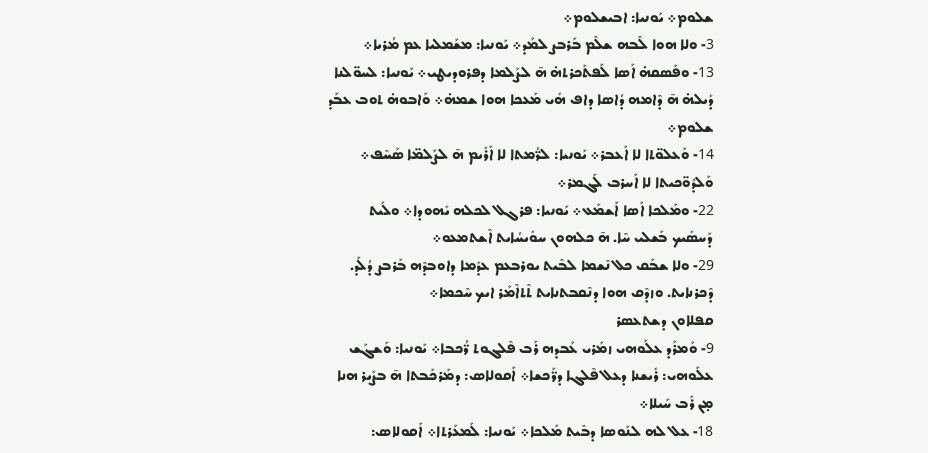ܫܠܘܡ܀ ܝܰܘܢܝܐ: ܐܒܝܫܠܘܡ܀
3- ܘܠܐ ܗܘܐ ܠܶܒܗ ܫܠܶܡ ܒܰܪܒܨ ܠܡܰܕ܀ ܝܰܘܢܝܐ: ܡܫܰܡܠܝܐ ܥܡ ܡܳܪܝܐ܀
13- ܘܦܰܣܩܗ̇ ܐܰܣܐ ܠܰܦܬܰܟܪܬܗ̇ ܗ̄ ܠܨܰܠܡܐ ܕܦܪܘܕܝܛܝ܀ ܝܰܘܢܝܐ: ܠܚܘ̈ܠܢܐ ܕܺܝܠܗ̇ ܗ̄ ܕܶܐܡܗ ܕܳܐܣܐ ܕܐܦ ܗܺܝ ܡܰܥܟܐ ܗܘܐ ܫܡܗ̇܀ ܘܰܐܒܘܗ̇ ܬܘܒ ܥܒܰܕ ܫܠܘܡ܀
14- ܘܰܥܠܘ̈ܬܐ ܠܐ ܐܰܥܒܪ܀ ܝܰܘܢܝܐ: ܠܪ̈ܳܡܬܐ ܠܐ ܐܰܪܺܝܡ ܗ̄ ܠܨܰܠܡ̈ܐ ܣܰܚܶܦ܀ ܘܰܠܕܽܘ̈ܟܝܬܐ ܠܐ ܐܰܚܪܒ ܠܰܓܡܪ܀
22- ܘܡܰܠܟܐ ܐܰܣܐ ܐܰܫܡܰܥ܀ ܝܰܘܢܝܐ: ܦܪܓܠ ܠܟܠܗ ܝܺܗܘܕܐ܀ ܘܠܰܝܬ ܕܰܚܣܺܝܟ ܒܰܫܠܝ ܚܶܐ. ܗ̄ ܟܠܗܘܢ ܚܘܺܝܚܳܐܝܬ ܐܶܫܬܡܥܘ܀
29- ܘܠܐ ܫܒܰܩ ܟܠ ܢܶܫܡܐ ܠܒܶܝܬ ܝܘܪܒܥܡ ܥܕܰܡܐ ܕܐܘܒܕܶܗ ܒܰܪܒܨ ܕܳܠܰܕ. ܕܶܟܪܢܐܝܬ. ܘܙܕܶܩ ܗܘܐ ܕܢܶܩܒܬܢܐܝܬ ܬܶܬܐܶܡܰܪ ܐܝܟ ܚܶܟܡܐ܀
ܩܦܠܐܘܢ ܕܫܬܥܣܪ
9- ܘܰܡܪܰܕ ܥܠܰܘܗܝ ܙܡܰܪܝ ܥܰܒܕܗ ܪܰܒ ܦܶܠܓܘܬ ܪ̈ܳܟܒܐ܀ ܝܰܘܢܝܐ: ܘܰܫܓܰܫ ܥܠܰܘܗܝ: ܪܺܝܫܢܐ ܕܥܠ ܦܶܠܓܐ ܕܪ̈ܰܟܫܐ܀ ܐܰܩܘܠܐܣ: ܕܡܰܪܟܰܒܬܐ ܗ̄ ܒܨܺܝܪ ܗܢܐ ܡ̣ܢ ܪܰܒ ܚܰܝܠܐ܀
18- ܥܠ ܠܗ ܠܢܰܘܣܐ ܕܒܶܝܬ ܡܰܠܟܐ܀ ܝܰܘܢܝܐ: ܠܰܡܥܰܪܬܐ܀ ܐܰܩܘܠܐܣ: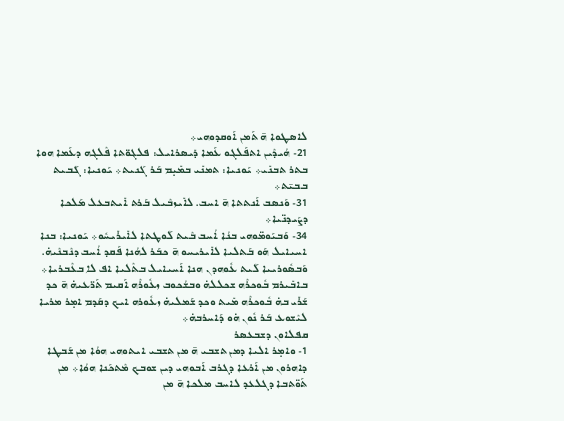ܠܐܣܛܘܐ ܗ̄ ܬܰܡܢ ܐܰܘܩܕܘܗܝ܀
21- ܗܳܝܕܶܝܢ ܐܬܦܰܠܓܘ ܥܰܡܐ ܕܺܝܣܪܐܝܠ: ܦܠܓܘ̈ܬܐ ܦܶܠܓܗ ܕܥܰܡܐ ܗܘܐ ܒܬܪ ܬܒܢܺܝ܀ ܝܰܘܢܝܐ: ܬܡܢܺܝ ܒܡܺܝ̣ܡ ܒܰܪ ܓܰܢܝܬ܀ ܝܰܘܢܝܐ: ܓܰܒܝܬ ܒܒܝ̄ܬ܀
31- ܘܰܢܣܒ ܐܰܢܬܬܐ ܗ̄ ܐܚܒ. ܠܐܺܝܙܒܶܝܠ ܒܰܪܬ ܐܺܝܬܒܥܠ ܡܰܠܟܐ ܕܨܰܝܕܢ̈ܝܐ܀
34- ܘܰܒܝܰܘܡ̈ܘܗܝ ܒܢܳܐ ܐܳܚܒ ܒܶܝܬ ܠܰܘܛܬܐ ܠܐܺܝܪܺܝܚܽܘ܀ ܝܰܘܢܝܐ: ܒܢܐ ܐܚܝܐܝܠ ܗܰܘ ܒܰܬܠܝܐ ܠܐܺܝܪܝܚܘ ܗ̄ ܟܒܰܪ ܠܗܳܢܐ ܦܰܩܕ ܐܳܚܒ ܕܢܶܒܢܶܝܗ̇. ܘܰܒܣܽܘܪܝܝܐ ܠܰܝܬ ܥܽܘܗܕܢ ܗܢܐ ܐܰܚܝܐܝܠ ܒܬܶܠܝܐ ܐܦ ܠܐ ܒܥܶܒܪܝܐ܀ ܒܐܒܺܝܪܡ ܒܽܘܟܪܶܗ ܫܟܠܠܗ̇ ܘܒܫܳܟܘܒ ܙܥܽܘܪܶܗ ܐܰܩܝܡ ܬܰܪ̈ܥܝܗ̇ ܗ̄ ܟܕ ܫܰܪܺܝ ܒܗ̇ ܒܽܘܟܪܶܗ ܡܺܝܬ ܘܟܕ ܫܰܡܠܝܗ̇ ܙܥܽܘܪܗ ܐܝܟ ܕܩܰܕܡ ܐܡ̣ܪ ܡܪܝܐ ܠܝܶܫܘܥ ܒܰܪ ܢܽܘܢ ܗ̇ܘ ܕܰܐܚܪܒܗ̇܀
ܩܦܠܐܘܢ ܕܫܒܥܣܪ
1- ܘܐܡ̣ܪ ܐܠܝܐ ܕܡܢ ܬܫܒܝ ܗ̄ ܡܢ ܬܫܒܝ ܐܝܬܘܗܝ ܗܘܳܐ ܡܢ ܫܰܒܛܐ ܕܐܗܪܘܢ ܡܢ ܐܰܪܥܐ ܕܓܪܒ ܐܰܒܘܗܝ ܕܝܢ ܫܘܒܟ ܡܶܬܟܰܢܐ ܗܘܳܐ܀ ܡܢ ܬܰܘ̈ܬܒܐ ܕܓܠܥܕ ܠܐܚܒ ܡܠܟܐ ܗ̄ ܡܢ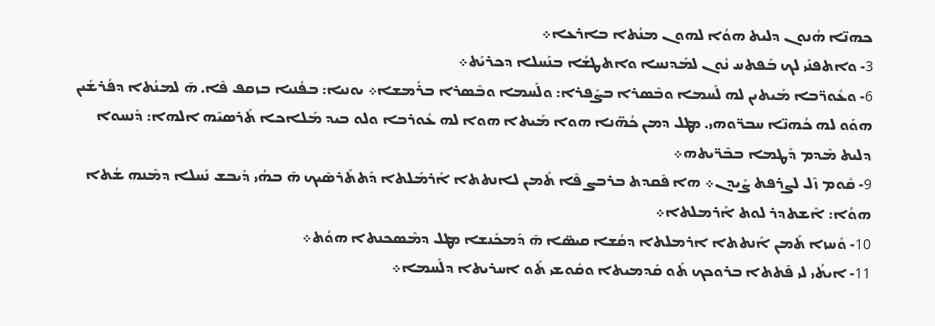ܟܗܢ̈ܐ ܗܳܢܘܢ ܕܠܝܬ ܗܘܳܐ ܠܗܘܢ ܡܢܳܬܐ ܒܐܪܥܐ܀
3- ܘܐܬܦܢܰܝ ܠܟ ܒܰܦܬܚ ܢܽܘܢ ܠܡܰܕܢܚܐ ܘܐܬܛܫܳܐ ܒܢܰܚܠܐ ܕܟܪܝܰܬ܀
6- ܘܥܽܘܪ̈ܒܐ ܡܰܝܬܝܢ ܠܗ ܠܰܚܡܐ ܘܒܶܣܪܐ ܒܨܰܦܪܐ: ܘܠܰܚܡܐ ܘܒܶܣܪܐ ܒܪܰܡܫܐ܀ ܝܘܢܝܐ: ܒܦܳܢܝܐ ܒܙܩܦ ܦܶܐ. ܗ̄ ܠܡܢܳܬܐ ܕܦܳܪܫܺܝܢ ܗܘܰܘ ܠܗ ܟܳܗܢ̈ܐ ܚܒܪ̈ܘܗܝ. ܡܛܠ ܕܡܢ ܟܳܗ̈ܢܐ ܗܘܐ ܡܰܝܬܐ ܗܘܐ ܠܗ ܥܽܘܪܒܐ ܘܠܘ ܒܝܕ ܡܰܠܐܟܐ ܬܰܪܣܝܶܗ ܐܠܗܐ: ܕܰܢܚܘܐ ܕܠܝܬ ܡܶܕܡ ܕܰܛܡܐ ܒܒܶܪ̈ܝܬܗ܀
9- ܩܽܘܡ ܙܶܠ ܠܨܪܦܬ ܨܰܝܕܢ܀ ܗܐ ܦܶܩܕܬ ܒܪܒܨ ܦܶܐ ܬܰܡܢ ܠܐܢܬܬܐ ܐܰܪܡܰܠܬܐ ܕܰܬܬܰܪܣܶܝܟ ܗ̄ ܒܗܳܝ ܕܺܝܒܫ ܢܰܚܠܐ ܕܡܶܢܗ ܫܳܬܐ ܗܘܳܐ: ܐܶܫܬܕܪ ܠܘܬ ܐܰܪܡܠܬܐ܀
10- ܘܰܚܙܐ ܬܰܡܢ ܐܰܢܬܬܐ ܐܪܡܠܬܐ ܕܩܳܫܐ ܩܝܣ̈ܐ ܗ̄ ܕܰܡܟܰܢܫܐ ܡܛܠ ܕܡܶܣܟܢܬܐ ܗܘܳܬ܀
11- ܐܝܬܳܝ ܠܝ ܦܶܬܬܐ ܒܪܘܟܟ ܬܰܘ ܩܰܕܡܝܬܐ ܘܩܽܘܫܝ ܬܰܘ ܐܚܪܝܬܐ ܕܠܰܚܡܐ܀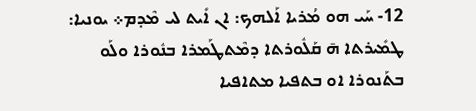12- ܚܰܝ ܗܘ ܡܳܪܝܐ ܐܰܠܗܟ: ܐܢ ܐܺܝܬ ܠܝ ܡܶܕܡ܀ ܝܘܢܝܐ: ܛܡܺܝܪܬܐ ܗ̄ ܩܰܠܽܘܪܬܐ ܕܡܶܬܛܰܡܪܐ ܒܢܽܘܪܐ ܘܠܰܘ ܒܬܰܢܘܪܐ ܐܘ ܒܬܦܝܐ ܡܬܐܦܝܐ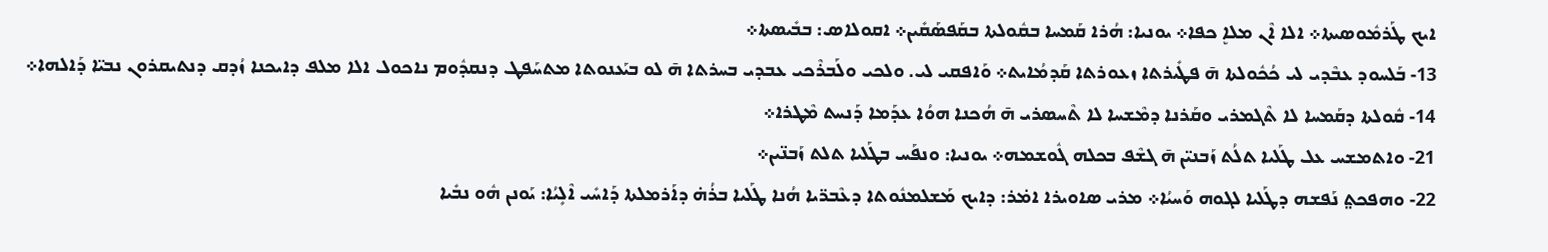ܐܝܟ ܛܰܪܡܽܘܣܝܬܐ܀ ܐܠܐ ܐܶܢ ܡܠܐܷ ܟܦܐ܀ ܝܘܢܝܐ: ܗܳܪܐ ܩܰܡܚܐ ܒܩܽܘܠܬܐ ܒܩܰܦܣܰܩܺܝܢ܀ ܐܩܘܠܐܣ: ܒܒܺܝܣܬܐ܀
13- ܒܰܠܚܘܕ ܥܒܶܕܝ ܠܝ ܟܳܟܽܘܠܬܐ ܗ̄ ܦܛܺܝܪܬܐ ܙܥܘܪܬܐ ܩܰܕܡܳܐܝܬ܀ ܘܰܐܦܩܝ ܠܝ. ܘܠܟܝ ܘܠܰܒܪܶܟܝ ܥܒܕܝ ܒܚܪܬܐ ܗ̄ ܠܘ ܒܝܰܥܢܘܬܐ ܡܬܚܰܦܛ ܕܢܩܕܽܘܡ ܢܐܟܘܠ ܐܠܐ ܡܠܦ ܕܐܝܟܢܐ ܙܳܕܩ ܕܢܬܝܩܪܘܢ ܢܒܝ̈ܐ ܕܰܐܠܗܐ܀
14- ܩܽܘܠܬܐ ܕܩܰܡܚܐ ܠܐ ܬܶܓܡܪܝ ܘܩܰܪܢܐ ܕܡܶܫܚܐ ܠܐ ܬܶܚܣܪܝ ܗ̄ ܗܳܟܢܐ ܗܘܳܐ ܥܕܰܡܐ ܕܰܢܚܬ ܡܶܛܪܐ܀
21- ܘܐܬܡܫܚ ܥܠ ܛܰܠܝܐ ܬܠܳܬ ܙܰܒܢܝ̈ܢ ܗ̄ ܓܫܶܦ ܒܟܠܗ ܓܽܘܫܡܗ܀ ܝܘܢܝܐ: ܘܢܦܰܚ ܒܛܰܠܝܐ ܬܠܬ ܙܰܒܢ̈ܝܢ܀
22- ܘܗܦܟܬ݀ ܢܰܦܫܗ ܕܛܰܠܝܐ ܠܓܘܗ ܘܰܚܝܳܐ܀ ܡܪܝ ܣܐܘܝܪܐ ܐܡ̇ܪ: ܕܐܝܟ ܡܰܫܠܡܢܽܘܬܐ ܕܥܶܒܪ̈ܝܐ ܗܳܢܐ ܛܰܠܝܐ ܒܪܳܗ̇ ܕܐܰܪܡܠܬܐ ܕܰܐܚܺܝ ܐܶܠܻܝܳܐ: ܝܰܘܢܢ ܗܽܘ ܢܒܺܝܐ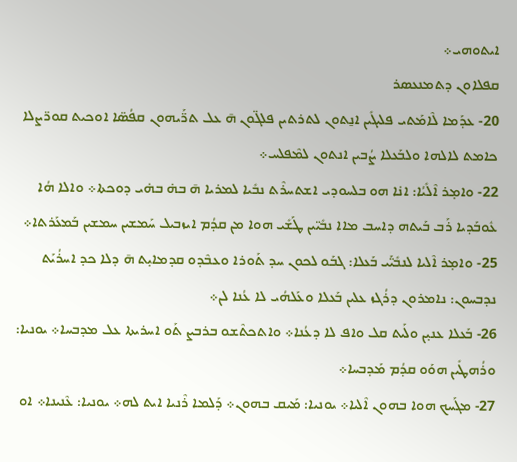ܐܝܬܘܗܝ܀
ܩܦܠܐܘܢ ܕܬܡܢܥܣܪ
20- ܥܕܰܡܐ ܠܶܐܡܰܬܝ ܦܠܝܓܺܝܢ ܐܢ̱ܬܘܢ ܠܬܪܬܝܢ ܦܠܓ̈ܘܢ ܗ̄ ܥܠ ܬܪ̈ܰܝܗܘܢ ܩܦܳܣ̈ܐ ܐܘܟܝܬ ܩܘܪ̈ܨܠܐ ܟܐܡܬ ܠܐܠܗܐ ܘܠܒܰܥܠܐ ܨܳܒܝܢ ܐܢܬܘܢ ܠܡܶܦܠܚ܀
22- ܘܐܡ̣ܪ ܐܶܠܺܝܳܐ: ܐܢ̇ܐ ܗܘ ܒܠܚܘܕܝ ܐܫܬܚܪܶܬ ܢܒܺܝܐ ܠܡܪܝܐ ܗ̄ ܒܗ̇ ܒܗ̇ܝ ܕܘܟܬܐ܀ ܘܐܠܐ ܗܳܐ ܥܽܘܒܰܕܝܐ ܪܰܒ ܒܰܝܬܗ ܕܐܚܒ ܡܐܐ ܢܒܺܝ̈ܝܢ ܛܰܫܺܝ ܗܘܐ ܡܢ ܩܕܳܡ ܐܝܙܒܝܠ ܚܰܡܫܝܢ ܚܡܫܝܢ ܒܰܡܥܰܪܬܐ܀
25- ܘܐܡ̣ܪ ܐܶܠܝܐ ܠܢܒܺܝ̈ܰܝ ܒܰܥܠܐ: ܓܒܰܘ ܠܟܘܢ ܚܕ ܬܰܘܪܐ ܘܥܒܶܕܘ ܩܕܡܐܝ̣ܬ ܗ̄ ܕܠܐ ܟܕ ܐܚܪܳܝܰܬ ܢܕܒܚܘܢ: ܢܐܡܪܘܢ ܕܪܳܓܙ ܥܠܝܢ ܒܰܥܠܐ ܘܥܰܠܗܳܝ ܠܐ ܥܳܢܐ ܠܢ܀
26- ܒܰܥܠܐ ܥܢܝ̣ܢ ܘܠܰܝܬ ܩܠ ܘܐܦ ܠܐ ܕܥܳܢܐ܀ ܘܐܬܟܬܶܫܘ ܒܪܒܨ ܬܰܘ ܐܚܪܝܬܐ ܥܠ ܡܕܒܚܐ܀ ܝܘܢܝܐ: ܘܪܳܗܛܺܝܢ ܗܘܰܘ ܩܕܳܡ ܡܰܕܒܚܐ܀
27- ܡܓܰܚܟ ܗܘܐ ܒܗܘܢ ܐܶܠܝܐ܀ ܝܘܢܝܐ: ܡܰܝܩ ܒܗܘܢ܀ ܕܰܠܡܐ ܪܶܢܝܐ ܐܝܬ ܠܗ܀ ܝܘܢܝܐ: ܥܶܢܝܢܐ܀ ܐܘ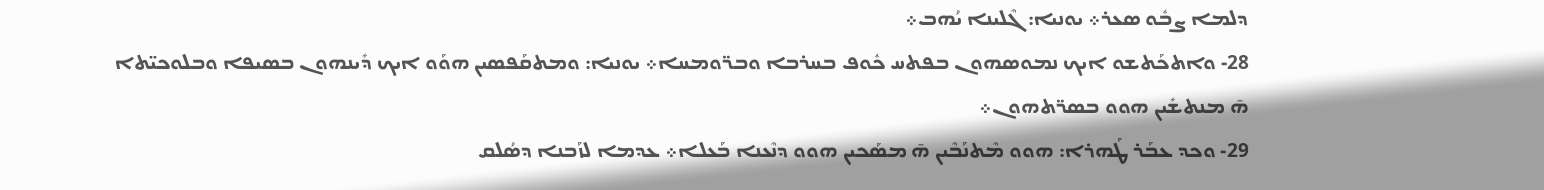ܕܠܡܐ ܨܒܽܘ ܣܥܪ܀ ܝܘܢܝܐ: ܓܶܠܝܢܐ ܝܳܗܒ܀
28- ܘܐܬܟܰܬܫܘ ܐܝܟ ܢܡܘܣܗܘܢ ܒܦܬܚ ܟܽܘܦ ܒܚܪܒܐ ܘܒܪ̈ܘܡܚܐ܀ ܝܘܢܝܐ: ܘܡܬܩܰܦܣܝܢ ܗܘܰܘ ܐܝܟ ܕܺܝܢܗܘܢ ܒܣܝܦܐ ܘܒܠܘܟܝ̈ܬܐ ܗ̄ ܡܢܬܫܺܝܢ ܗܘܘ ܒܣܪ̈ܬܗܘܢ܀
29- ܘܟܕ ܥܒܰܪ ܛܰܗܪܐ: ܗܘܘ ܡܶܬܢܰܒܶܝܢ ܗ̄ ܡܣܰܟܝܢ ܗܘܘ ܕܢܶܥܢܐ ܒܰܥܠܐ܀ ܥܕܡܐ ܠܙܰܒܢܐ ܕܣܳܠܩ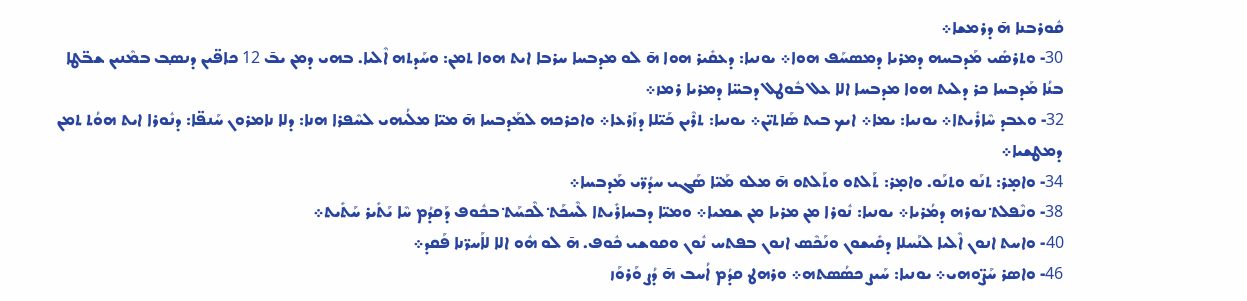ܩܽܘܪܒܢܐ ܗ̄ ܕܪܡܫܐ܀
30- ܘܬܪܣܺܝ ܡܰܕܒܚܗ ܕܡܪܝܐ ܕܡܣܚܰܦ ܗܘܐ܀ ܝܘܢܝܐ: ܕܥܩܺܝܪ ܗܘܐ ܗ̄ ܠܘ ܡܕܒܚܐ ܚܪܒܐ ܐܝܬ ܗܘܐ ܬܡܢ: ܘܚܰܕܬܗ ܐܶܠܝܐ. ܒܗܝ ܕܡܢ ܝܒ̄ 12 ܟܐܦ̈ܝܢ ܕܢܣ݂ܒ ܒܡܶܢܝܢ ܫܒ̈ܛܐ ܒܢܳܐ ܡܰܕܒܚܐ ܟܪ ܕܠܝܬ ܗܘܐ ܡܕܒܚܐ ܐܠܐ ܥܠ ܒܽܘܛܠ ܕܒܚ̈ܐ ܕܡܪܝܐ ܪܡܙ܀
32- ܘܥܒܕ ܚܶܐܪܺܝܬܐ܀ ܝܘܢܝܐ: ܝܡܐ܀ ܐܝܟ ܒܝܬ ܣܰܐܬܝ̈ܢ܀ ܝܘܢܝܐ: ܬܪܶܝܢ ܟܰܝ̈ܠܐ ܕܙܰܪܥܐ܀ ܘܐܟܪܟܗ ܠܡܰܕܒܚܐ ܗ̄ ܡܝ̈ܐ ܡܠܳܝܗܝ ܠܚܶܦܪܐ ܗܢܐ: ܕܠܐ ܢܐܡܪܘܢ ܚܰܢܦ̈ܐ: ܕܢܽܘܪܐ ܐܝܬ ܗܘܳܬ ܬܡܢ ܕܡܛܫܝܐ܀
34- ܘܐܡ̣ܪ: ܬܢܰܘ ܘܬܢܰܘ. ܘܐܡ̣ܪ: ܬܰܠܬܘ ܘܬܰܠܬܘ ܗ̄ ܡܠܘ ܡܰܝ̈ܐ ܣܰܓܝ ܚܕܳܪ̈ܝ ܡܰܕܒܚܐ܀
38- ܘܢܶܦܠܬ݀ ܢܘܪܗ ܕܡܳܪܝܐ܀ ܝܘܢܝܐ: ܢܽܘܪܐ ܡܢ ܡܪܝܐ ܡܢ ܫܡܝܐ܀ ܘܡܝ̈ܐ ܕܒܚܐܪܺܝܬܐ ܠܶܚܟܰܬ݀ ܠܶܟܚܰܬ݀ ܒܟܽܘܦ ܕܰܩܕܳܡ ܚܶܐ ܝܰܬܺܝܪ ܚܰܬܺܝܬ܀
40- ܘܐܚܬ ܐܢܘܢ ܐܶܠܝܐ ܠܢܰܚܠܐ ܕܩܺܝܫܘܢ ܘܢܰܟܶܣ ܐܢܘܢ ܒܦܬܚ ܢܽܘܢ ܘܩܘܫܝ ܟܽܘܦ. ܗ̄ ܠܘ ܗܽܘ ܐܠܐ ܠܐܰܚܪ̈ܢܐ ܦܰܩܕ܀
46- ܘܐܣܪ ܚܰܨ̈ܘܗܝ܀ ܝܘܢܝܐ: ܚܰܝܨ ܟܣܳܣܬܗ܀ ܘܪܗܛ ܩܕܳܡ ܐܳܚܒ ܗ̄ ܕܳܨ ܘܰܪܘܰܙ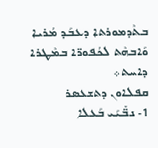ܒܬܶܕܡܘܪܬܐ ܕܥܒܰܕ ܡܳܪܝܐ ܘܰܐܒܗܶܬ ܠܟܳܦܘܪ̈ܐ ܒܡܶܛܪܐ ܕܐܚܬ܀
ܩܦܠܐܘܢ ܕܬܫܥܣܪ
1- ܢܒ̈ܺܝܰܝ ܒܰܥܠܐ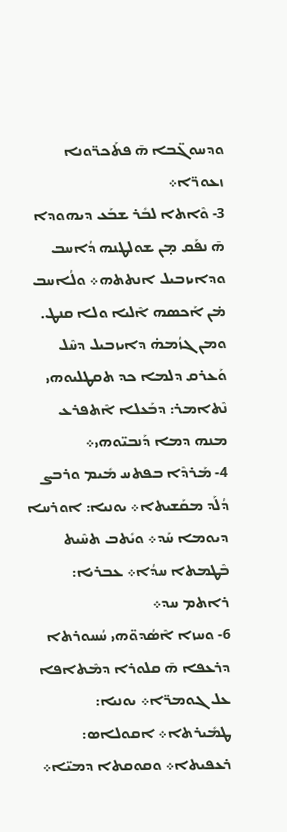ܘܕܚܘܓ̈ܒܐ ܗ̄ ܦܬܰܟܪ̈ܘܢܐ ܙܥܘܪ̈ܐ܀
3- ܘܶܐܬܐ ܠܒܺܪ ܫܒܰܥ ܕܝܗܘܕܐ ܗ̄ ܢܦܰܩ ܡ̣ܢ ܫܘܠܛܢܗ ܕܳܐܚܒ ܘܕܐܝܙܒܝܠ ܐܢܬܬܗ܀ ܘܠܳܐܚܒ ܡ̇ܢ ܐܰܟܣܗ ܐܶܠܝܐ ܘܠܐ ܩܢܛ. ܘܡܢ ܓܙܳܡܗ̇ ܕܐܝܙܒܝܠ ܕܚܶܠ ܘܰܥܪܩ ܕܠܡܐ ܟܕ ܬܩܛܠܝܘܗܝ ܢܶܬܐܡܪ: ܕܒܰܥܠܐ ܐܶܬܦܪܥ ܡܢܗ ܕܡܐ ܕܰܢܒܝ̈ܘܗܝ܀
4- ܡܰܪܕܶܐ ܒܦܬܚ ܡܺܝܡ ܘܪܒܨ ܕܳܠܰܕ ܡܩܰܫܝܬܐ܀ ܝܘܢܝܐ: ܐܘܪܚܐ ܕܝܘܡܐ ܚܰܕ܀ ܘܝܺܬܒ ܬܚܶܝܬ ܒܶܛܡܬܐ ܚܕܳܐ܀ ܥܒܪܝܐ: ܪܐܬܡ ܚܕ܀
6- ܘܚܙܐ ܐܶܣܳܕܘ̈ܗܝ ܚܳܚܘܪܬܐ ܕܪܥܦܐ ܗ̄ ܩܠܘܪܐ ܕܡܶܬܐܦܐ ܥܠ ܓܘܡܪ̈ܐ܀ ܝܘܢܝܐ: ܛܡܺܝܪܬܐ܀ ܐܩܘܠܐܣ: ܪܥܦܝܬܐ܀ ܘܩܘܩܬܐ ܕܡܝ̈ܐ܀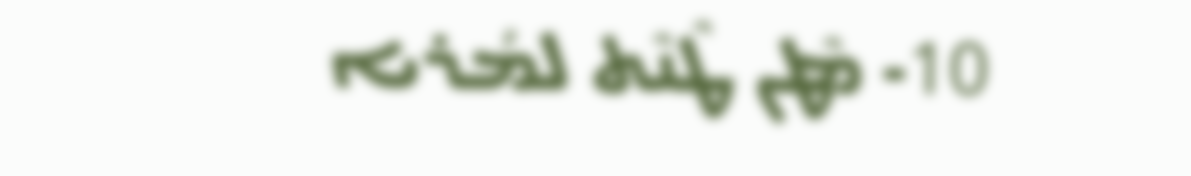10- ܡܶܛܢ ܛܶܢܶܬ ܠܡܳܪܝܐ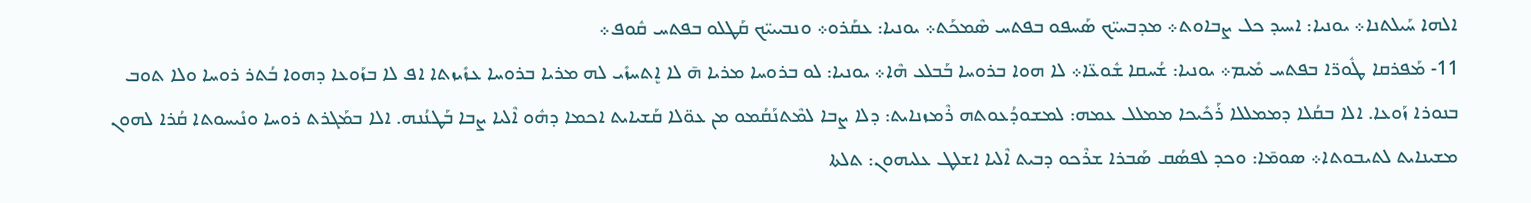ܐܠܗܐ ܚܰܝܠܬܢܐ܀ ܝܘܢܝܐ: ܐܚܝܕ ܟܠ ܨܒܐܘܬ܀ ܡܕܒܚܝ̈ܟ ܣܰܚܦܘ ܒܦܬܚ ܣܶܡܟܰܬ܀ ܝܘܢܝܐ: ܥܩܰܪܘ܀ ܘܢܒܝܝܝ̈ܟ ܩܰܛܠܘ ܒܦܬܚ ܩܽܘܦ܀
11- ܡܰܦܪܩܐ ܛܽܘܪ̈ܐ ܒܦܬܚ ܡܺܝܡ܀ ܝܘܢܝܐ: ܫܳܚܩܐ ܫܽܘܥ̈ܐ܀ ܠܐ ܗܘܐ ܒܪܘܚܐ ܒܰܒܠܥ ܗܶܐ܀ ܝܘܢܝܐ: ܠܘ ܒܪܘܚܐ ܡܪܝܐ ܗ̄ ܠܐ ܐܷܬܚܙܺܝ ܠܗ ܡܪܝܐ ܒܪܘܚܐ ܥܙܺܝܙܬܐ ܐܦ ܠܐ ܒܙܰܘܥܐ ܕܗܘܐ ܒܳܬܪ ܪܘܚܐ ܘܠܐ ܬܘܒ ܒܢܘܪܐ ܙܰܘܥܐ. ܐܠܐ ܒܩܳܠܐ ܕܡܡܠܠܐ ܪܰܟܺܝܟܐ ܡܡܠܠ ܥܡܗ: ܠܡܫܘܕܳܥܘܬܗ ܪܶܡܙܢܐܝܬ: ܕܠܐ ܨܒܐ ܠܡܶܬܢܰܩܳܡܘ ܡܢ ܥܘ̈ܠܐ ܩܰܫܝܐܝܬ ܐܟܡܐ ܕܗܽܘ ܐܶܠܝܐ ܨܒܐ ܒܰܛܢܳܢܗ. ܐܠܐ ܒܡܰܓܪܬ ܪܘܚܐ ܘܢܺܝܚܘܬܐ ܩܳܪܐ ܠܗܘܢ ܡܫܝܢܐܝܬ ܠܬܝܒܘܬܐ܀ ܣܘܡ̄ܐ: ܘܟܕ ܠܦܣܳܩ ܣܰܒܪܐ ܫܪܶܟܘ ܕܒܝܬ ܐܶܠܝܐ ܐܫܠܛ ܥܠܝܗܘܢ: ܬܠܬܐ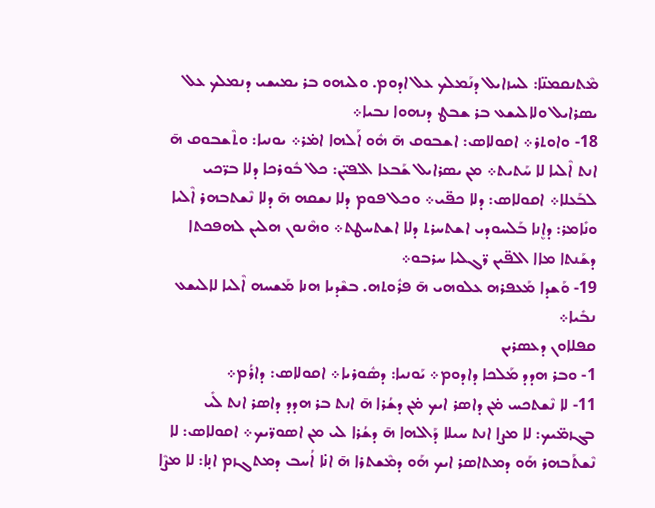ܡܶܬܢܩܡܢ̈ܐ: ܠܚܙܐܝܠ ܕܢܰܡܠܟ ܥܠ ܐܕܘܡ. ܘܠܝܗܘ ܒܪ ܝܡܝܫܝ ܕܢܡܠܟ ܥܠ ܝܣܪܐܝܠ ܘܠܐܠܝܫܥ ܒܪ ܫܒܛ ܕܢܗܘܐ ܢܒܝܐ܀
18- ܘܐܘܬܪ܀ ܐܩܘܠܐܣ: ܐܫܒܘܩ ܗ̄ ܗܽܘ ܐܰܠܗܐ ܐܡ̇ܪ܀ ܝܘܢܝܐ: ܘܬܶܫܒܘܩ ܗ̄ ܐܢܬ ܐܶܠܝܐ ܠܐ ܚܰܬܝܬ܀ ܡܢ ܝܣܪܐܝܠ ܫܰܒܥܐ ܐܠܦܝ̈ܢ: ܟܠ ܒܽܘܪܟܐ ܕܠܐ ܒܪ̈ܟܝ ܠܒܰܥܠܐ܀ ܐܩܘܠܐܣ: ܕܠܐ ܟܦ̈ܝ܀ ܘܟܠ ܦܘܡ ܕܠܐ ܢܫܩܗ ܗ̄ ܕܠܐ ܢܶܫܬܒܗܪ ܐܶܠܝܐ ܘܢܺܐܡܪ: ܕܐܷܢܐ ܒܰܠܚܘܕܝ ܐܫܬܚܪܬ ܕܠܐ ܐܫܬܚܛܬ܀ ܘܗܶܢܘܢ ܗܠܝܢ ܠܗܦܟܬܐ ܕܫܰܢܬܐ ܡܐܐ ܐܠܦ̈ܝܢ ܪ̈ܓܠܝܐ ܚܪܒܘ܀
19- ܘܰܫܕܐ ܡܰܥܦܪܗ ܥܠܘܗܝ ܗ̄ ܦܪܽܘܬܗ. ܒܫܶܕܝܐ ܗܢܐ ܡܰܫܚܗ ܐܶܠܝܐ ܠܐܠܝܫܥ ܢܒܺܝܐ܀
ܩܦܠܐܘܢ ܕܥܣܪܝܢ
1- ܘܒܪ ܗܕܕ ܡܰܠܟܐ ܕܐܕܘܡ܀ ܝܰܘܢܝܐ: ܕܣܽܘܪܝܐ܀ ܐܩܘܠܐܣ: ܕܐܪܳܡ܀
11- ܠܐ ܢܶܫܬܟܚ ܡ̇ܢ ܕܐܣܪ ܐܝܟ ܡ̇ܢ ܕܫܳܪܐ ܗ̄ ܐܢܬ ܒܪ ܗܕܕ ܕܐܣܪ ܐܢܬ ܠܺܝ ܒܓܙܡ̈ܝܟ: ܠܐ ܡܨܐ ܐܢܬ ܚܝܠܐ ܕܰܐܠܗܐ ܗ̄ ܕܫܳܪܐ ܠܝ ܡܢ ܐܣܘܪ̈ܝܟ܀ ܐܩܘܠܐܣ: ܠܐ ܢܶܫܬܰܒܗܪ ܗܰܘ ܕܡܬܐܣܪ ܐܝܟ ܗܰܘ ܕܡܶܫܬܪܐ ܗ̄ ܐܢ̇ܐ ܐܳܚܒ ܕܡܬܓܙܡ ܐܢ̣ܐ: ܠܐ ܡܨܶܐ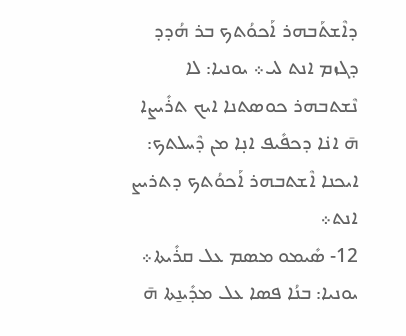ܕܐܶܫܬܰܒܗܪ ܐܰܟܘܳܬܟ ܒܪ ܗܳܕܕ ܕܓܙܡ ܐܢܬ ܠܝ܀ ܝܘܢܝܐ: ܠܐ ܢܶܫܬܒܗܪ ܟܘܣܬܢܐ ܐܝܟ ܬܪܺܝܨܐ ܗ̄ ܐܢ̇ܐ ܕܟܦܺܝܦ ܐܢ̣ܐ ܡܢ ܕܶܚܠܬܟ: ܐܝܟܢܐ ܐܶܫܬܒܗܪ ܐܰܟܘܳܬܟ ܕܬܪܝܨ ܐܢܬ܀
12- ܣܺܝܡܘ ܡܣܡ ܥܠ ܩܪܺܝܬܐ܀ ܝܘܢܝܐ: ܒܢܳܐ ܦܣܐ ܥܠ ܡܕܺܝܢ̱ܬܐ ܗ̄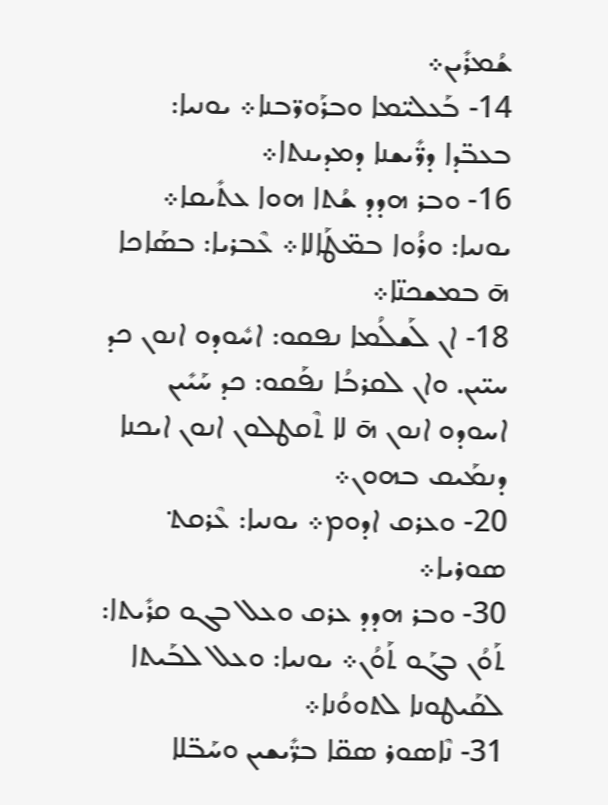ܫܳܡܪܺܝܢ܀
14- ܒܰܥܠܝ̈ܡܐ ܘܒܪܰܘܪ̈ܒܢܐ܀ ܝܘܢܝܐ: ܒܥܒ̈ܕܐ ܕܪ̈ܺܝܫܢܐ ܕܡܕܝܢܬܐ܀
16- ܘܒܪ ܗܕܕ ܫܳܬܐ ܗܘܐ ܥܬܺܝܩܐ܀ ܝܘܢܝܐ: ܘܪܳܘܐ ܒܡ̈ܛܰܐܠܐ܀ ܥܶܒܪܝܐ: ܒܣܰܐܟܐ ܗ̄ ܒܡܫܟܢ̈ܐ܀
18- ܐܢ ܠܰܫܠܳܡܐ ܢܦܩܘ: ܐܚܽܘܕܘ ܐܢܘܢ ܟܕ ܚܝ̈ܝܢ. ܘܐܢ ܠܩܪܒܳܐ ܢܦܰܩܘ: ܟܕ ܚܰܝܺܝܢ ܐܚܘܕܘ ܐܢܘܢ ܗ̄ ܠܐ ܬܶܩܛܠܘܢ ܐܢܘܢ ܐܝܟܢܐ ܕܢܡܰܝܩ ܒܗܘܢ܀
20- ܘܥܪܩ ܐܕܘܡ܀ ܝܘܢܝܐ: ܥܶܪܩܬ݀ ܣܘܪܝܐ܀
30- ܘܒܪ ܗܕܕ ܥܪܩ ܘܥܠ ܒܓܘ ܩܪܺܝܬܐ: ܬܰܘܳܢ ܒܓܰܘ ܬܰܘܳܢ܀ ܝܘܢܝܐ: ܘܥܠ ܠܒܰܝܬܐ ܠܩܰܝܛܘܢܐ ܠܬܘܘܳܢܐ܀
31- ܢܶܐܣܘܪ ܣܩ̈ܐ ܒܪ̈ܺܝܫܝܢ ܘܚܰܒ̈ܠܐ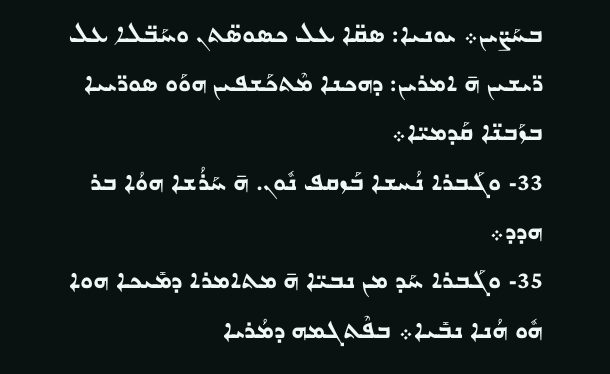ܒܚܰܨ̈ܝܢ܀ ܝܘܢܝܐ: ܣܩ̈ܐ ܥܠ ܟܣܘܣ̈ܬܢ ܘܚܰܒ̈ܠܐ ܥܠ ܪ̈ܝܫܝܢ ܗ̄ ܐܡܪܝܢ: ܕܗܟܢܐ ܡܶܬܟܰܫܦܝܢ ܗܘܰܘ ܣܘܪ̈ܝܝܐ ܒܙܰܒܢ̈ܐ ܩܰܕܡܝ̈ܐ܀
33- ܘܓܰܒܪܐ ܢܳܚܫܐ ܒܰܙܩܦ ܢܽܘܢ. ܗ̄ ܚܰܪܳܫܐ ܗܘܳܐ ܒܪ ܗܕܕ܀
35- ܘܓܰܒܪܐ ܚܰܕ ܡܢ ܢܒܝ̈ܐ ܗ̄ ܡܬܐܡܪܐ ܕܡܺܝܟܐ ܗܘܐ ܗܽܘ ܗܳܢܐ ܢܒܺܝܐ܀ ܒܦܶܬܓܡܗ ܕܡܳܪܝܐ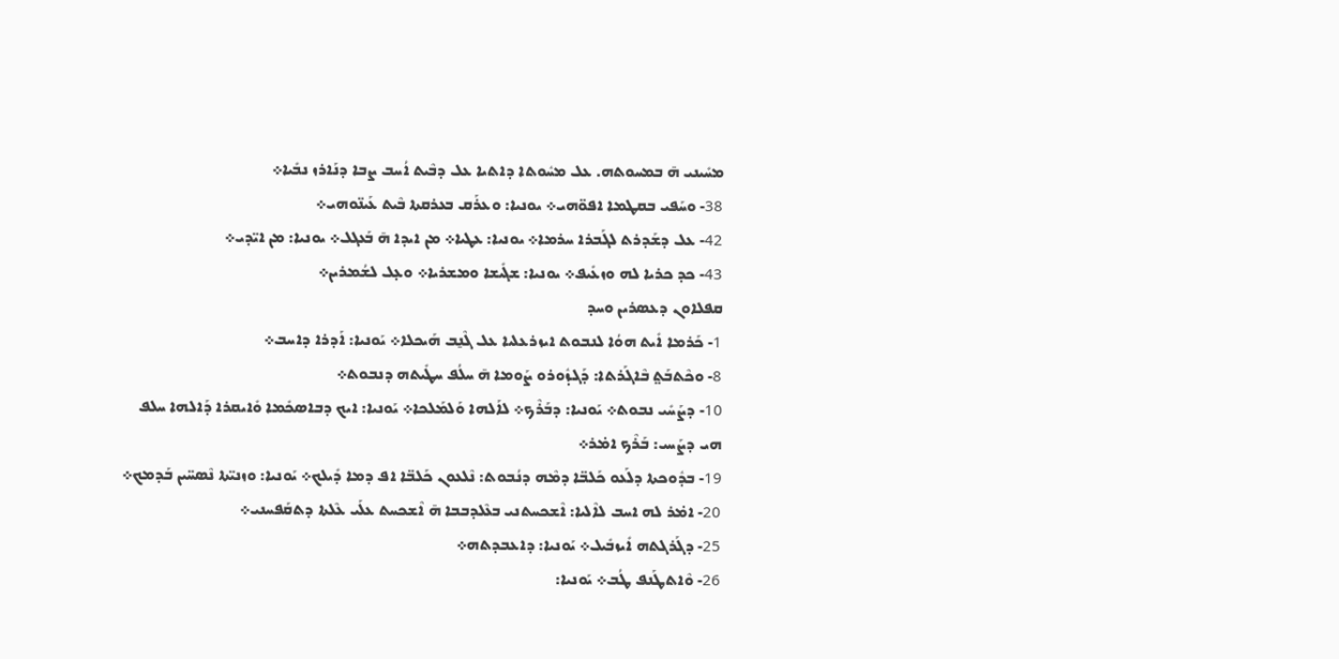ܡܚܺܝܢܝ ܗ̄ ܒܡܚܘܬܗ. ܥܠ ܡܚܽܘܬܐ ܕܐܬܝܐ ܥܠ ܕܒܶܝܬ ܐܳܚܒ ܨܒܐ ܕܢܰܐܪܙ ܢܒܺܝܐ܀
38- ܘܚܰܦܝ ܒܩܛܡܐ ܐܦܘ̈ܗܝ܀ ܝܘܢܝܐ: ܘܥܪܰܩ ܒܥܪܩܬܐ ܒܶܝܬ ܥܰܝܢ̈ܘܗܝ܀
42- ܥܠ ܕܫܰܕܪܬ ܠܓܰܒܪܐ ܚܪܡܐ܀ ܝܘܢܝܐ: ܥܛܝܐ܀ ܡܢ ܐܝܕܐ ܗ̄ ܒܰܥܓܠ܀ ܝܘܢܝܐ: ܡܢ ܐܝ̈ܕܝ܀
43- ܟܕ ܟܪܝܐ ܠܗ ܘܙܥܺܝܦ܀ ܝܘܢܝܐ: ܫܓܺܝܫܐ ܘܡܫܪܝܐ܀ ܘܥ̣ܠ ܠܫܳܡܪܝܢ܀
ܩܦܠܐܘܢ ܕܥܣܪܝܢ ܘܚܕ
1- ܟܰܪܡܐ ܐܺܝܬ ܗܘܳܐ ܠܢܒܘܬ ܐܝܙܪܥܠܝܐ ܥܠ ܓܶܢ̱ܒ ܗܰܝܟܠܐ܀ ܝܰܘܢܝܐ: ܐܰܕܪܐ ܕܐܚܒ܀
8- ܘܟܶܬܒܰܬ݀ ܒܶܐܓܰܪܬܐ: ܕܰܓܙ̣ܽܘܪܘ ܨܰܘܡܐ ܗ̄ ܚܠܳܦ ܚܛܺܝܬܗ ܕܢܒܘܬ܀
10- ܕܨܰܚܺܝ ܢܒܘܬ܀ ܝܰܘܢܝܐ: ܕܒܰܪܶܟ܀ ܠܐܰܠܗܐ ܘܰܠܡܰܠܟܐ܀ ܝܰܘܢܝܐ: ܐܝܟ ܕܒܐܣܟܺܡܐ ܘܺܐܝܩܪܐ ܕܰܐܠܗܐ ܚܠܦ ܗܝ ܕܨܰܚܝ: ܒܰܪܶܟ ܐܡ̇ܪ܀
19- ܒܕܽܘܟܬܐ ܕܠܰܥܘ ܟܰܠܒ̈ܐ ܕܡܶܗ ܕܢܳܒܘܬ: ܢܶܠܥܘܢ ܟܰܠܒ̈ܐ ܐܦ ܕܡܐ ܕܺܝܠܟ܀ ܝܰܘܢܝܐ: ܘܙܢܝ̈ܬܐ ܢܶܣܚ̈ܝܢ ܒܰܕܡܟ܀
20- ܐܡ̇ܪ ܠܗ ܐܚܒ ܠܐܶܠܝܐ: ܐܶܫܟܚܬܢܝ ܒܥܶܠܕܒܒܐ ܗ̄ ܐܶܫܟܚܬ ܥܠܰܝ ܥܶܠܬܐ ܕܬܩܰܦܚܢܝ܀
25- ܕܓܰܪܓܬܗ ܐܺܝܙܒܺܝܠ܀ ܝܰܘܢܝܐ: ܕܐܥܒܕܬܗ܀
26- ܘܶܐܬܛܰܢܦ ܛܳܒ܀ ܝܰܘܢܝܐ: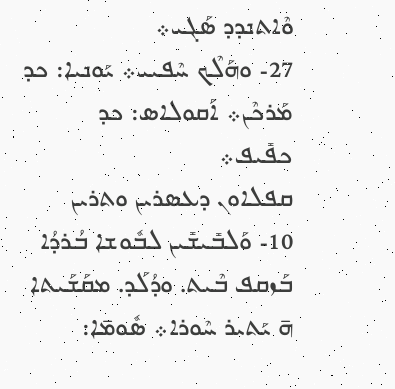ܘܶܐܬܢܕܕ ܣܰܓܝ܀
27- ܘܗܰܠܶܟ ܚܶܦܝܝ܀ ܝܰܘܢܝܐ: ܟܕ ܡܰܪܟܶܢ܀ ܐܰܩܘܠܐܣ: ܟܕ ܟܦܺܝܦ܀
ܩܦܠܐܘܢ ܕܥܣܪܝܢ ܘܬܪܝܢ
10- ܘܰܠܒܺܝܫܺܝܢ ܠܒܽܘܫܐ ܒܳܪܕܳܐ ܒܰܙܩܦ ܒܶܝܬ. ܘܕܳܠܰܕ. ܡܩܰܫܰܝܬܐ ܗ̄ ܝܰܬܝܪ ܚܶܘܪܐ܀ ܣܽܘܡ̄ܐ: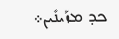ܟܕ ܡܙܰܝܢܺܝܢ܀